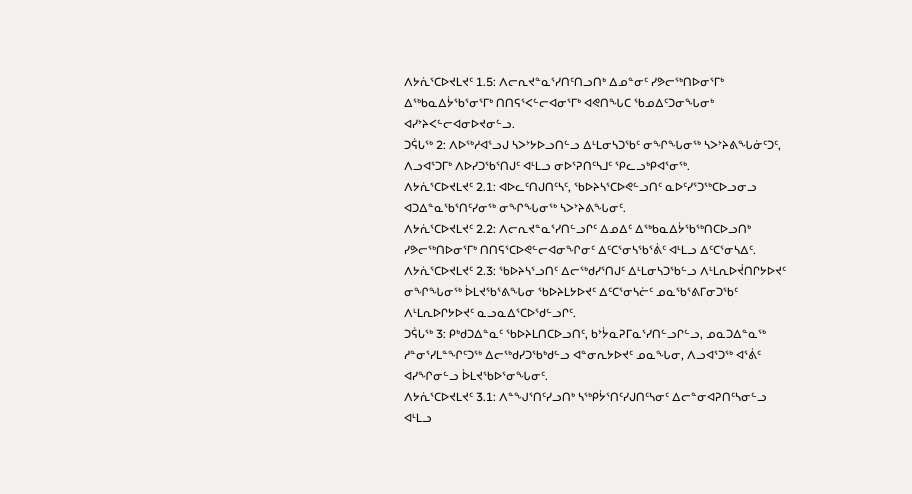ᐱᔭᕇᕐᑕᐅᔪᒪᔪᑦ 1.5: ᐱᓕᕆᔪᓐᓇᕐᓯᑎᑦᑎᓗᑎᒃ ᐃᓄᓐᓂᑦ ᓯᕗᓕᖅᑎᐅᓂᕐᒥᒃ ᐃᖅᑲᓇᐃᔮᖃᕐᓂᕐᒥᒃ ᑎᑎᕋᕐᐸᓪᓕᐊᓂᕐᒥᒃ ᐊᕙᑎᖓᑕ ᖃᓄᐃᑦᑐᓂᖓᓂᒃ ᐊᓯᔾᔨᐸᓪᓕᐊᓂᐅᔪᓂᓪᓗ.
ᑐᕌᒐᖅ 2: ᐱᐅᖅᓱᐊᕐᓗᒍ ᓴᐳᔾᔭᐅᓗᑎᓪᓗ ᐃᒻᒪᓂᓴᑐᖃᑦ ᓂᖏᖓᓂᖅ ᓴᐳᔾᔨᕕᖓᓃᑦᑐᑦ, ᐱᓗᐊᕐᑐᒥᒃ ᐱᐅᓯᑐᖃᕐᑎᒍᑦ ᐊᒻᒪᓗ ᓂᐅᕐᕈᑎᑦᓴᒧᑦ ᕿᓚᓗᒃᑭᐊᕐᓂᖅ.
ᐱᔭᕇᕐᑕᐅᔪᒪᔪᑦ 2.1: ᐊᐅᓚᑦᑎᒍᑎᑦᓴᑦ, ᖃᐅᔨᓴᕐᑕᐅᕙᓪᓗᑎᑦ ᓇᐅᑦᓯᕐᑐᖅᑕᐅᓗᓂᓗ ᐊᑐᐃᓐᓇᖃᕐᑎᑦᓯᓂᖅ ᓂᖏᖓᓂᖅ ᓴᐳᔾᔨᕕᖓᓂᑦ.
ᐱᔭᕇᕐᑕᐅᔪᒪᔪᑦ 2.2: ᐱᓕᕆᔪᓐᓇᕐᓯᑎᓪᓗᒋᑦ ᐃᓄᐃᑦ ᐃᖅᑲᓇᐃᔮᖃᖅᑎᑕᐅᓗᑎᒃ ᓯᕗᓕᖅᑎᐅᓂᕐᒥᒃ ᑎᑎᕋᕐᑕᐅᕙᓪᓕᐊᓂᖏᓂᑦ ᐃᑦᑕᕐᓂᓴᖃᕐᕖᑦ ᐊᒻᒪᓗ ᐃᑦᑕᕐᓂᓴᐃᑦ.
ᐱᔭᕇᕐᑕᐅᔪᒪᔪᑦ 2.3: ᖃᐅᔨᓴᕐᓗᑎᑦ ᐃᓕᖅᑯᓯᕐᑎᒍᑦ ᐃᒻᒪᓂᓴᑐᖃᓪᓗ ᐱᒻᒪᕆᐅᔫᑎᒋᔭᐅᔪᑦ ᓂᖏᖓᓂᖅ ᐆᒪᔪᖃᕐᕕᖓᓂ ᖃᐅᔨᒪᔭᐅᔪᑦ ᐃᑦᑕᕐᓂᓴᓖᑦ ᓄᓇᖃᕐᕕᒥᓂᑐᖃᑦ ᐱᒻᒪᕆᐅᒋᔭᐅᔪᑦ ᓇᓗᓇᐃᕐᑕᐅᖁᓪᓗᒋᑦ.
ᑐᕌᒐᖅ 3: ᑭᒃᑯᑐᐃᓐᓇᑦ ᖃᐅᔨᒪᑎᑕᐅᓗᑎᑦ, ᑲᔾᔮᓇᕈᒥᓇᕐᓯᑎᓪᓗᒋᓪᓗ, ᓄᓇᑐᐃᓐᓇᖅ ᓱᓐᓂᕐᓯᒪᓐᖏᑦᑐᖅ ᐃᓕᖅᑯᓯᑐᖃᒃᑯᓪᓗ ᐊᓐᓂᕆᔭᐅᔪᑦ ᓄᓇᖓᓂ, ᐱᓗᐊᕐᑐᖅ ᐊᕐᕖᑦ ᐊᓯᖏᓂᓪᓗ ᐆᒪᔪᖃᐅᕐᓂᖓᓂᑦ.
ᐱᔭᕇᕐᑕᐅᔪᒪᔪᑦ 3.1: ᐱᓐᖑᕐᑎᑦᓯᓗᑎᒃ ᓴᖅᑭᔮᕐᑎᑦᓯᒍᑎᑦᓴᓂᑦ ᐃᓕᓐᓂᐊᕈᑎᑦᓴᓂᓪᓗ ᐊᒻᒪᓗ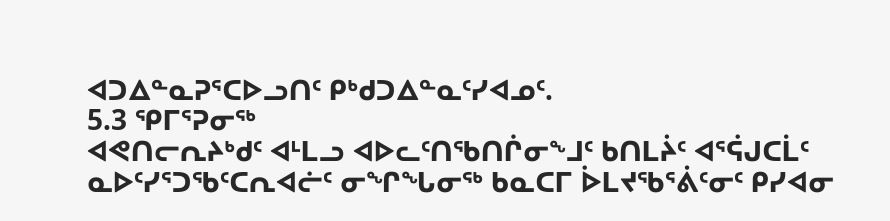ᐊᑐᐃᓐᓇᕈᕐᑕᐅᓗᑎᑦ ᑭᒃᑯᑐᐃᓐᓇᑦᓯᐊᓄᑦ.
5.3 ᕿᒥᕐᕈᓂᖅ
ᐊᕙᑎᓕᕆᔨᒃᑯᑦ ᐊᒻᒪᓗ ᐊᐅᓚᑦᑎᖃᑎᒌᓂᖕᒧᑦ ᑲᑎᒪᔩᑦ ᐊᕐᕌᒍᑕᒫᑦ ᓇᐅᑦᓯᕐᑐᖃᑦᑕᕆᐊᓖᑦ ᓂᖏᖓᓂᖅ ᑲᓇᑕᒥ ᐆᒪᔪᖃᕐᕖᑦᓂᑦ ᑭᓯᐊᓂ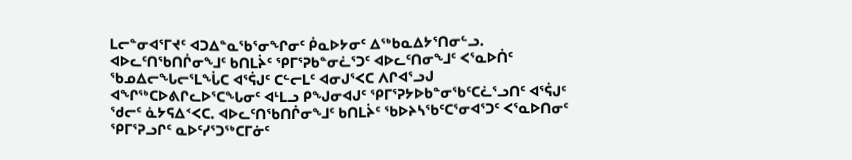ᒪᓕᓐᓂᐊᕐᒥᔪᑦ ᐊᑐᐃᓐᓇᖃᕐᓂᖏᓂᑦ ᑮᓇᐅᔭᓂᑦ ᐃᖅᑲᓇᐃᔭᕐᑎᓂᓪᓗ. ᐊᐅᓚᑦᑎᖃᑎᒌᓂᖕᒧᑦ ᑲᑎᒪᔩᑦ ᕿᒥᕐᕈᑲᓐᓂᓛᕐᑐᑦ ᐊᐅᓚᑦᑎᓂᖕᒧᑦ ᐸᕐᓇᐅᑏᑦ ᖃᓄᐃᓕᖓᓕᕐᒪᖔᑕ ᐊᕐᕌᒍᑦ ᑕᓪᓕᒪᑦ ᐊᓂᒍᕐᐸᑕ ᐱᒋᐊᕐᓗᒍ ᐊᖏᖅᑕᐅᕕᒋᓚᐅᕐᑕᖓᓂᑦ ᐊᒻᒪᓗ ᑭᖑᓂᐊᒍᑦ ᕿᒥᕐᕈᔭᐅᑲᓐᓂᖃᑦᑕᓛᕐᓗᑎᑦ ᐊᕐᕌᒍᑦ ᖁᓕᑦ ᓈᔭᕋᐃᑉᐸᑕ. ᐊᐅᓚᑦᑎᖃᑎᒌᓂᖕᒧᑦ ᑲᑎᒪᔩᑦ ᖃᐅᔨᓴᖃᑦᑕᕐᓂᐊᕐᑐᑦ ᐸᕐᓇᐅᑎᓂᑦ ᕿᒥᕐᕈᓗᒋᑦ ᓇᐅᑦᓯᕐᑐᖅᑕᒥᓃᑦ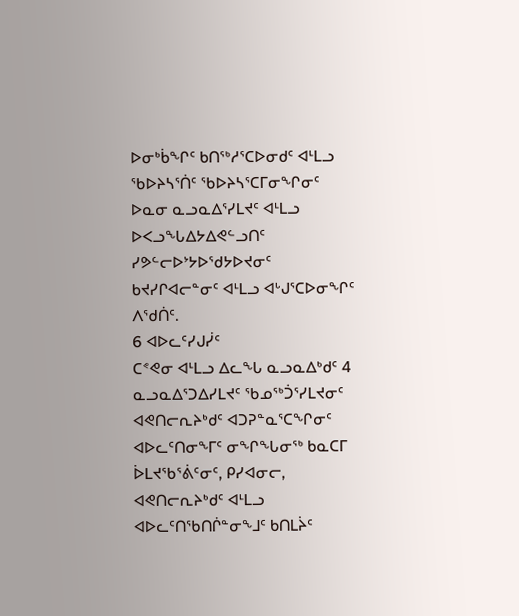ᐅᓂᒃᑳᖏᑦ ᑲᑎᖅᓱᕐᑕᐅᓂᑯᑦ ᐊᒻᒪᓗ ᖃᐅᔨᓴᕐᑏᑦ ᖃᐅᔨᓴᕐᑕᒥᓂᖏᓂᑦ ᐅᓇᓂ ᓇᓗᓇᐃᕐᓯᒪᔪᑦ ᐊᒻᒪᓗ ᐅᐸᓗᖓᐃᔭᐃᕙᓪᓗᑎᑦ ᓯᕗᓪᓕᐅᔾᔭᐅᖁᔭᐅᔪᓂᑦ ᑲᔪᓯᒋᐊᓕᓐᓂᑦ ᐊᒻᒪᓗ ᐊᒡᒍᕐᑕᐅᓂᖏᑦ ᐱᖁᑏᑦ.
6 ᐊᐅᓚᑦᓯᒍᓰᑦ
ᑕᕝᕙᓂ ᐊᒻᒪᓗ ᐃᓚᖓ ᓇᓗᓇᐃᒃᑯᑦ 4 ᓇᓗᓇᐃᕐᑐᐃᓯᒪᔪᑦ ᖃᓄᖅᑑᕐᓯᒪᔪᓂᑦ ᐊᕙᑎᓕᕆᔨᒃᑯᑦ ᐊᑐᕈᓐᓇᕐᑕᖏᓂᑦ ᐊᐅᓚᑦᑎᓂᖕᒥᑦ ᓂᖏᖓᓂᖅ ᑲᓇᑕᒥ ᐆᒪᔪᖃᕐᕖᑦᓂᑦ, ᑭᓯᐊᓂᓕ, ᐊᕙᑎᓕᕆᔨᒃᑯᑦ ᐊᒻᒪᓗ ᐊᐅᓚᑦᑎᖃᑎᒌᓐᓂᖕᒧᑦ ᑲᑎᒪᔩᑦ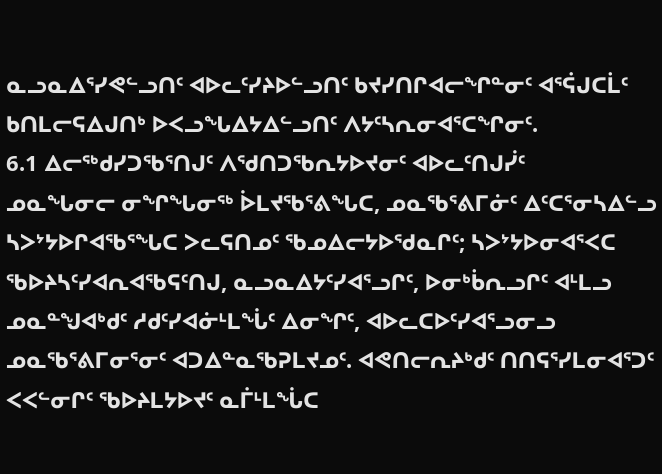ᓇᓗᓇᐃᕐᓯᕙᓪᓗᑎᑦ ᐊᐅᓚᑦᓯᔨᐅᓪᓗᑎᑦ ᑲᔪᓯᑎᒋᐊᓕᖏᓐᓂᑦ ᐊᕐᕌᒍᑕᒫᑦ ᑲᑎᒪᓕᕋᐃᒍᑎᒃ ᐅᐸᓗᖓᐃᔭᐃᓪᓗᑎᑦ ᐱᔭᑦᓴᕆᓂᐊᕐᑕᖏᓂᑦ.
6.1 ᐃᓕᖅᑯᓯᑐᖃᕐᑎᒍᑦ ᐱᖁᑎᑐᖃᕆᔭᐅᔪᓂᑦ ᐊᐅᓚᑦᑎᒍᓰᑦ
ᓄᓇᖓᓂᓕ ᓂᖏᖓᓂᖅ ᐆᒪᔪᖃᕐᕕᖓᑕ, ᓄᓇᖃᕐᕕᒥᓃᑦ ᐃᑦᑕᕐᓂᓴᐃᓪᓗ ᓴᐳᔾᔭᐅᒋᐊᖃᕐᖓᑕ ᐳᓚᕋᑎᓄᑦ ᖃᓄᐃᓕᔭᐅᖁᓇᒋᑦ; ᓴᐳᔾᔭᐅᓂᐊᕐᐸᑕ ᖃᐅᔨᓴᑦᓯᐊᕆᐊᖃᕋᑦᑎᒍ, ᓇᓗᓇᐃᔭᑦᓯᐊᕐᓗᒋᑦ, ᐅᓂᒃᑳᕆᓗᒋᑦ ᐊᒻᒪᓗ ᓄᓇᓐᖑᐊᒃᑯᑦ ᓱᑯᑦᓯᐊᓃᒻᒪᖔᑦ ᐃᓂᖏᑦ, ᐊᐅᓚᑕᐅᑦᓯᐊᕐᓗᓂᓗ ᓄᓇᖃᕐᕕᒥᓂᕐᓂᑦ ᐊᑐᐃᓐᓇᖃᕈᒪᔪᓄᑦ. ᐊᕙᑎᓕᕆᔨᒃᑯᑦ ᑎᑎᕋᕐᓯᒪᓂᐊᕐᑐᑦ ᐸᐸᓪᓂᒋᑦ ᖃᐅᔨᒪᔭᐅᔪᑦ ᓇᒦᒻᒪᖔᑕ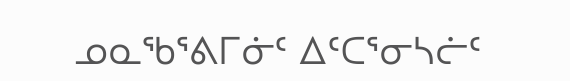ᓄᓇᖃᕐᕕᒥᓃᑦ ᐃᑦᑕᕐᓂᓴᓖᑦ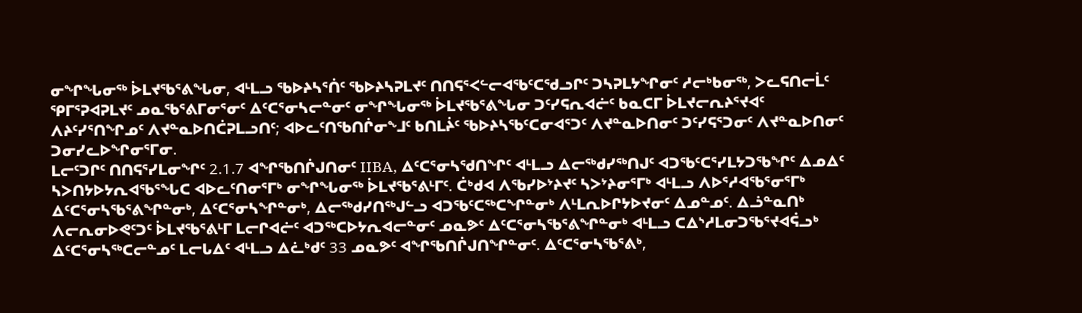ᓂᖏᖓᓂᖅ ᐆᒪᔪᖃᕐᕕᖓᓂ, ᐊᒻᒪᓗ ᖃᐅᔨᓴᕐᑏᑦ ᖃᐅᔨᓴᕈᒪᔪᑦ ᑎᑎᕋᕐᐸᓪᓕᐊᖃᑦᑕᖁᓗᒋᑦ ᑐᓴᕈᒪᔭᖏᓂᑦ ᓱᓕᒃᑲᓂᖅ, ᐳᓚᕋᑎᓕᒫᑦ ᕿᒥᕐᕈᐊᕈᒪᔪᑦ ᓄᓇᖃᕐᕕᒥᓂᕐᓂᑦ ᐃᑦᑕᕐᓂᓴᓕᓐᓂᑦ ᓂᖏᖓᓂᖅ ᐆᒪᔪᖃᕐᕕᖓᓂ ᑐᑦᓯᕋᕆᐊᓖᑦ ᑲᓇᑕᒥ ᐆᒪᔪᓕᕆᔨᕐᔪᐊᑦ ᐱᔨᑦᓯᕐᑎᖏᓄᑦ ᐱᔪᓐᓇᐅᑎᑖᕈᒪᓗᑎᑦ; ᐊᐅᓚᑦᑎᖃᑎᒌᓂᖕᒧᑦ ᑲᑎᒪᔩᑦ ᖃᐅᔨᓴᖃᑦᑕᓂᐊᕐᑐᑦ ᐱᔪᓐᓇᐅᑎᓂᑦ ᑐᑦᓯᕋᕐᑐᓂᑦ ᐱᔪᓐᓇᐅᑎᓂᑦ ᑐᓂᓯᓚᐅᖏᓂᕐᒥᓂ.
ᒪᓕᑦᑐᒋᑦ ᑎᑎᕋᕐᓯᒪᓂᖏᑦ 2.1.7 ᐊᖏᖃᑎᒌᒍᑎᓂᑦ IIBA, ᐃᑦᑕᕐᓂᓴᖁᑎᖏᑦ ᐊᒻᒪᓗ ᐃᓕᖅᑯᓯᖅᑎᒍᑦ ᐊᑐᖃᑦᑕᕐᓯᒪᔭᑐᖃᖏᑦ ᐃᓄᐃᑦ ᓴᐳᑎᔭᐅᔭᕆᐊᖃᕐᖓᑕ ᐊᐅᓚᑦᑎᓂᕐᒥᒃ ᓂᖏᖓᓂᖅ ᐆᒪᔪᖃᕐᕕᒻᒥᑦ. ᑖᒃᑯᐊ ᐱᖃᓯᐅᔾᔨᔪᑦ ᓴᐳᔾᔨᓂᕐᒥᒃ ᐊᒻᒪᓗ ᐱᐅᕐᓱᐊᖃᕐᓂᕐᒥᒃ ᐃᑦᑕᕐᓂᓴᖃᕐᕕᖏᓐᓂᒃ, ᐃᑦᑕᕐᓂᓴᖏᓐᓂᒃ, ᐃᓕᖅᑯᓯᑎᖅᒍᓪᓗ ᐊᑐᖃᑦᑕᖅᑕᖏᓐᓂᒃ ᐱᒻᒪᕆᐅᒋᔭᐅᔪᓂᑦ ᐃᓄᓐᓄᑦ. ᐃᓘᓐᓇᑎᒃ ᐱᓕᕆᓂᐅᕙᑦᑐᑦ ᐆᒪᔪᖃᕐᕕᒻᒥ ᒪᓕᒋᐊᓖᑦ ᐊᑐᖅᑕᐅᔭᕆᐊᓕᓐᓂᑦ ᓄᓇᕗᑦ ᐃᑦᑕᕐᓂᓴᖃᕐᕕᖏᓐᓂᒃ ᐊᒻᒪᓗ ᑕᐃᔅᓱᒪᓂᑐᖃᕐᔪᐊᕌᓗᒃ ᐃᑦᑕᕐᓂᓴᖅᑕᓕᓐᓄᑦ ᒪᓕᒐᐃᑦ ᐊᒻᒪᓗ ᐃᓛᒃᑯᑦ 33 ᓄᓇᕗᑦ ᐊᖏᖃᑎᒌᒍᑎᖏᓐᓂᑦ. ᐃᑦᑕᕐᓂᓴᖃᕐᕕᒃ,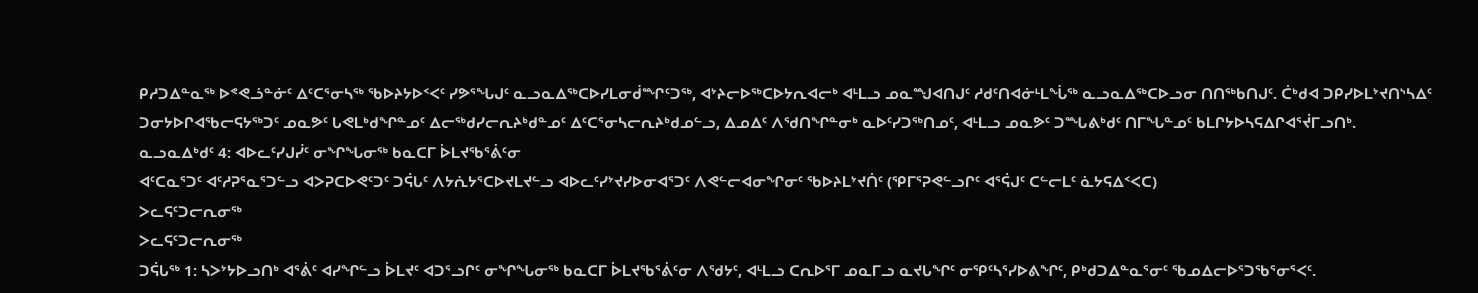ᑭᓱᑐᐃᓐᓇᖅ ᐅᕝᕙᓘᓐᓃᑦ ᐃᑦᑕᕐᓂᓴᖅ ᖃᐅᔨᔭᐅᑉᐸᑦ ᓯᕗᕐᖓᒍᑦ ᓇᓗᓇᐃᖅᑕᐅᓯᒪᓂᑰᙱᑦᑐᖅ, ᐊᔾᔨᓕᐅᖅᑕᐅᔭᕆᐊᓕᒃ ᐊᒻᒪᓗ ᓄᓇᙳᐊᑎᒍᑦ ᓱᑯᑦᑎᐊᓃᒻᒪᖔᖅ ᓇᓗᓇᐃᖅᑕᐅᓗᓂ ᑎᑎᖅᑲᑎᒍᑦ. ᑖᒃᑯᐊ ᑐᑭᓯᐅᒪᔾᔪᑎᔅᓴᐃᑦ ᑐᓂᔭᐅᒋᐊᖃᓕᕋᔭᖅᑐᑦ ᓄᓇᕗᑦ ᒐᕙᒪᒃᑯᖏᓐᓄᑦ ᐃᓕᖅᑯᓯᓕᕆᔨᒃᑯᓐᓄᑦ ᐃᑦᑕᕐᓂᓴᓕᕆᔨᒃᑯᓄᓪᓗ, ᐃᓄᐃᑦ ᐱᖁᑎᖏᓐᓂᒃ ᓇᐅᑦᓯᑐᖅᑎᓄᑦ, ᐊᒻᒪᓗ ᓄᓇᕗᑦ ᑐᙵᕕᒃᑯᑦ ᑎᒥᖓᓐᓄᑦ ᑲᒪᒋᔭᐅᓴᕋᐃᒋᐊᕐᔫᒥᓗᑎᒃ.
ᓇᓗᓇᐃᒃᑯᑦ 4: ᐊᐅᓚᑦᓯᒍᓰᑦ ᓂᖏᖓᓂᖅ ᑲᓇᑕᒥ ᐆᒪᔪᖃᕐᕖᑦᓂ
ᐊᑦᑕᓇᕐᑐᑦ ᐊᑦᓱᕈᕐᓇᕐᑐᓪᓗ ᐊᐳᕈᑕᐅᕙᑦᑐᑦ ᑐᕌᒐᑦ ᐱᔭᕇᔭᕐᑕᐅᔪᒪᔪᓪᓗ ᐊᐅᓚᑦᓯᔾᔪᓯᐅᓂᐊᕐᑐᑦ ᐱᕙᓪᓕᐊᓂᖏᓂᑦ ᖃᐅᔨᒪᔾᔪᑏᑦ (ᕿᒥᕐᕈᕙᓪᓗᒋᑦ ᐊᕐᕌᒍᑦ ᑕᓪᓕᒪᑦ ᓈᔭᕋᐃᑉᐸᑕ)
ᐳᓚᕋᑦᑐᓕᕆᓂᖅ
ᐳᓚᕋᑦᑐᓕᕆᓂᖅ
ᑐᕌᒐᖅ 1: ᓴᐳᔾᔭᐅᓗᑎᒃ ᐊᕐᕖᑦ ᐊᓯᖏᓪᓗ ᐆᒪᔪᑦ ᐊᑐᕐᓗᒋᑦ ᓂᖏᖓᓂᖅ ᑲᓇᑕᒥ ᐆᒪᔪᖃᕐᕖᑦᓂ ᐱᖁᔭᑦ, ᐊᒻᒪᓗ ᑕᕆᐅᕐᒥ ᓄᓇᒥᓗ ᓇᔪᒐᖏᑦ ᓂᕿᑦᓴᕐᓯᐅᕕᖏᑦ, ᑭᒃᑯᑐᐃᓐᓇᕐᓂᑦ ᖃᓄᐃᓕᐅᕐᑐᖃᕐᓂᕐᐸᑦ.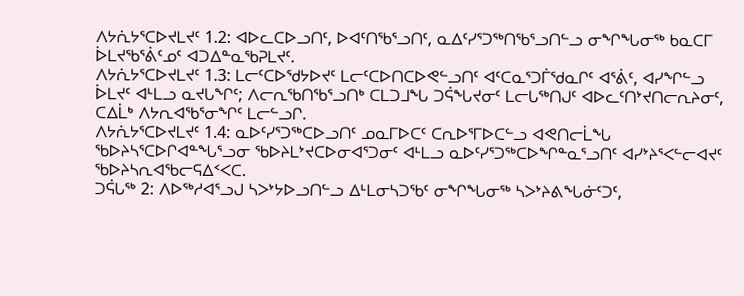ᐱᔭᕇᔭᕐᑕᐅᔪᒪᔪᑦ 1.2: ᐊᐅᓚᑕᐅᓗᑎᑦ, ᐅᐊᑦᑎᖃᕐᓗᑎᑦ, ᓇᐃᑦᓯᕐᑐᖅᑎᖃᕐᓗᑎᓪᓗ ᓂᖏᖓᓂᖅ ᑲᓇᑕᒥ ᐆᒪᔪᖃᕐᕖᑦᓄᑦ ᐊᑐᐃᓐᓇᖃᕈᒪᔪᑦ.
ᐱᔭᕇᔭᕐᑕᐅᔪᒪᔪᑦ 1.3: ᒪᓕᑦᑕᐅᖁᔭᐅᔪᑦ ᒪᓕᑦᑕᐅᑎᑕᐅᕙᓪᓗᑎᑦ ᐊᑦᑕᓇᕐᑐᒦᖁᓇᒋᑦ ᐊᕐᕖᑦ, ᐊᓯᖏᓪᓗ ᐆᒪᔪᑦ ᐊᒻᒪᓗ ᓇᔪᒐᖏᑦ; ᐱᓕᕆᖃᑎᖃᕐᓗᑎᒃ ᑕᒪᑐᒧᖓ ᑐᕌᖓᔪᓂᑦ ᒪᓕᒐᖅᑎᒍᑦ ᐊᐅᓚᑦᑎᔾᔪᑎᓕᕆᔨᓂᑦ, ᑕᐃᒫᒃ ᐱᔭᕆᐊᖃᕐᓂᖏᑦ ᒪᓕᓪᓗᒋ.
ᐱᔭᕇᔭᕐᑕᐅᔪᒪᔪᑦ 1.4: ᓇᐅᑦᓯᕐᑐᖅᑕᐅᓗᑎᑦ ᓄᓇᒥᐅᑕᑦ ᑕᕆᐅᕐᒥᐅᑕᓪᓗ ᐊᕙᑎᓕᒫᖓ ᖃᐅᔨᓴᕐᑕᐅᒋᐊᓐᖓᕐᓗᓂ ᖃᐅᔨᒪᔾᔪᑕᐅᓂᐊᕐᑐᓂᑦ ᐊᒻᒪᓗ ᓇᐅᑦᓯᕐᑐᖅᑕᐅᖏᓐᓇᕐᓗᑎᑦ ᐊᓯᔾᔨᕐᐸᓪᓕᐊᔪᑦ ᖃᐅᔨᓴᕆᐊᖃᓕᕋᐃᑉᐸᑕ.
ᑐᕌᒐᖅ 2: ᐱᐅᖅᓱᐊᕐᓗᒍ ᓴᐳᔾᔭᐅᓗᑎᓪᓗ ᐃᒻᒪᓂᓴᑐᖃᑦ ᓂᖏᖓᓂᖅ ᓴᐳᔾᔨᕕᖓᓃᑦᑐᑦ,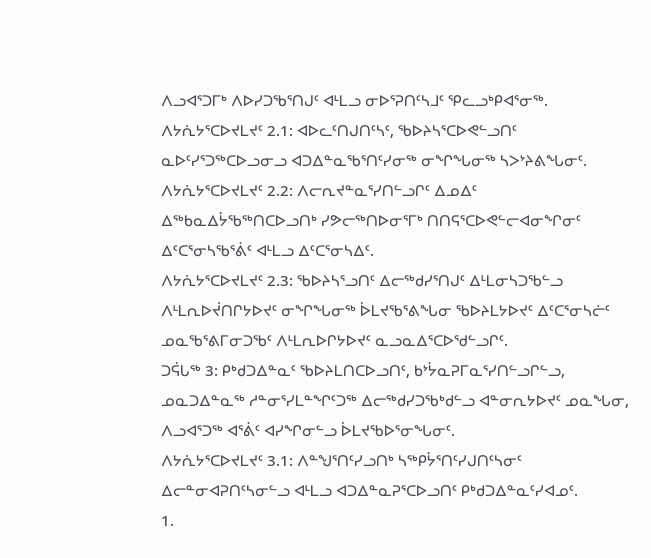ᐱᓗᐊᕐᑐᒥᒃ ᐱᐅᓯᑐᖃᕐᑎᒍᑦ ᐊᒻᒪᓗ ᓂᐅᕐᕈᑎᑦᓴᒧᑦ ᕿᓚᓗᒃᑭᐊᕐᓂᖅ.
ᐱᔭᕇᔭᕐᑕᐅᔪᒪᔪᑦ 2.1: ᐊᐅᓚᑦᑎᒍᑎᑦᓴᑦ, ᖃᐅᔨᓴᕐᑕᐅᕙᓪᓗᑎᑦ ᓇᐅᑦᓯᕐᑐᖅᑕᐅᓗᓂᓗ ᐊᑐᐃᓐᓇᖃᕐᑎᑦᓯᓂᖅ ᓂᖏᖓᓂᖅ ᓴᐳᔾᔨᕕᖓᓂᑦ.
ᐱᔭᕇᔭᕐᑕᐅᔪᒪᔪᑦ 2.2: ᐱᓕᕆᔪᓐᓇᕐᓯᑎᓪᓗᒋᑦ ᐃᓄᐃᑦ ᐃᖅᑲᓇᐃᔮᖃᖅᑎᑕᐅᓗᑎᒃ ᓯᕗᓕᖅᑎᐅᓂᕐᒥᒃ ᑎᑎᕋᕐᑕᐅᕙᓪᓕᐊᓂᖏᓂᑦ ᐃᑦᑕᕐᓂᓴᖃᕐᕖᑦ ᐊᒻᒪᓗ ᐃᑦᑕᕐᓂᓴᐃᑦ.
ᐱᔭᕇᔭᕐᑕᐅᔪᒪᔪᑦ 2.3: ᖃᐅᔨᓴᕐᓗᑎᑦ ᐃᓕᖅᑯᓯᕐᑎᒍᑦ ᐃᒻᒪᓂᓴᑐᖃᓪᓗ ᐱᒻᒪᕆᐅᔫᑎᒋᔭᐅᔪᑦ ᓂᖏᖓᓂᖅ ᐆᒪᔪᖃᕐᕕᖓᓂ ᖃᐅᔨᒪᔭᐅᔪᑦ ᐃᑦᑕᕐᓂᓴᓖᑦ ᓄᓇᖃᕐᕕᒥᓂᑐᖃᑦ ᐱᒻᒪᕆᐅᒋᔭᐅᔪᑦ ᓇᓗᓇᐃᕐᑕᐅᖁᓪᓗᒋᑦ.
ᑐᕌᒐᖅ 3: ᑭᒃᑯᑐᐃᓐᓇᑦ ᖃᐅᔨᒪᑎᑕᐅᓗᑎᑦ, ᑲᔾᔮᓇᕈᒥᓇᕐᓯᑎᓪᓗᒋᓪᓗ, ᓄᓇᑐᐃᓐᓇᖅ ᓱᓐᓂᕐᓯᒪᓐᖏᑦᑐᖅ ᐃᓕᖅᑯᓯᑐᖃᒃᑯᓪᓗ ᐊᓐᓂᕆᔭᐅᔪᑦ ᓄᓇᖓᓂ, ᐱᓗᐊᕐᑐᖅ ᐊᕐᕖᑦ ᐊᓯᖏᓂᓪᓗ ᐆᒪᔪᖃᐅᕐᓂᖓᓂᑦ.
ᐱᔭᕇᔭᕐᑕᐅᔪᒪᔪᑦ 3.1: ᐱᓐᖑᕐᑎᑦᓯᓗᑎᒃ ᓴᖅᑭᔮᕐᑎᑦᓯᒍᑎᑦᓴᓂᑦ ᐃᓕᓐᓂᐊᕈᑎᑦᓴᓂᓪᓗ ᐊᒻᒪᓗ ᐊᑐᐃᓐᓇᕈᕐᑕᐅᓗᑎᑦ ᑭᒃᑯᑐᐃᓐᓇᑦᓯᐊᓄᑦ.
1.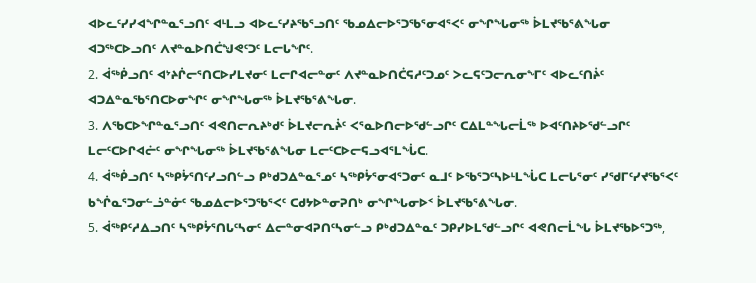ᐊᐅᓚᑦᓯᓯᐊᖏᓐᓇᕐᓗᑎᑦ ᐊᒻᒪᓗ ᐊᐅᓚᑦᓯᔨᖃᕐᓗᑎᑦ ᖃᓄᐃᓕᐅᕐᑐᖃᕐᓂᐊᕐᐸᑦ ᓂᖏᖓᓂᖅ ᐆᒪᔪᖃᕐᕕᖓᓂ ᐊᑐᖅᑕᐅᓗᑎᑦ ᐱᔪᓐᓇᐅᑎᑖᖑᕙᑦᑐᑦ ᒪᓕᒐᖏᑦ.
2. ᐋᖅᑮᓗᑎᑦ ᐊᔾᔨᒌᓕᕐᑎᑕᐅᓯᒪᔪᓂᑦ ᒪᓕᒋᐊᓕᓐᓂᑦ ᐱᔪᓐᓇᐅᑎᑖᕋᓱᑦᑐᓄᑦ ᐳᓚᕋᑦᑐᓕᕆᓂᖕᒥᑦ ᐊᐅᓚᑦᑎᔩᑦ ᐊᑐᐃᓐᓇᖃᕐᑎᑕᐅᓂᖏᑦ ᓂᖏᖓᓂᖅ ᐆᒪᔪᖃᕐᕕᖓᓂ.
3. ᐱᖃᑕᐅᖏᓐᓇᕐᓗᑎᑦ ᐊᕙᑎᓕᕆᔨᒃᑯᑦ ᐆᒪᔪᓕᕆᔩᑦ ᐸᕐᓇᐅᑎᓕᐅᖁᓪᓗᒋᑦ ᑕᐃᒪᓐᖓᓕᒫᖅ ᐅᐊᑦᑎᔨᐅᖁᓪᓗᒋᑦ ᒪᓕᑦᑕᐅᒋᐊᓖᑦ ᓂᖏᖓᓂᖅ ᐆᒪᔪᖃᕐᕕᖓᓂ ᒪᓕᑦᑕᐅᓕᕋᓗᐊᕐᒪᖔᑕ.
4. ᐋᖅᑮᓗᑎᑦ ᓴᖅᑭᔮᕐᑎᑦᓯᓗᑎᓪᓗ ᑭᒃᑯᑐᐃᓐᓇᕐᓄᑦ ᓴᖅᑭᔮᕐᓂᐊᕐᑐᓂᑦ ᓇᒧᑦ ᐅᖃᕐᑐᑦᓴᐅᒻᒪᖔᑕ ᒪᓕᒐᕐᓂᑦ ᓯᖁᒥᑦᓯᔪᖃᕐᐸᑦ ᑲᖐᓇᕐᑐᓂᓪᓘᓐᓃᑦ ᖃᓄᐃᓕᐅᕐᑐᖃᕐᐸᑦ ᑕᑯᔭᐅᓐᓂᕈᑎᒃ ᓂᖏᖓᓂᐅᑉ ᐆᒪᔪᖃᕐᕕᖓᓂ.
5. ᐋᖅᑭᑦᓱᐃᓗᑎᑦ ᓴᖅᑭᔮᕐᑎᒐᑦᓴᓂᑦ ᐃᓕᓐᓂᐊᕈᑎᑦᓴᓂᓪᓗ ᑭᒃᑯᑐᐃᓐᓇᑦ ᑐᑭᓯᐅᒪᖁᓪᓗᒋᑦ ᐊᕙᑎᓕᒫᖓ ᐆᒪᔪᖃᐅᕐᑐᖅ,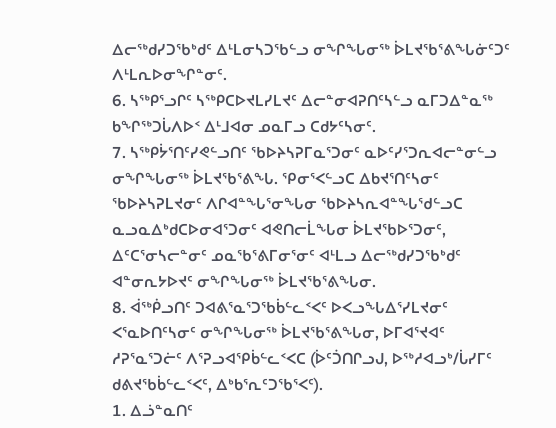ᐃᓕᖅᑯᓯᑐᖃᒃᑯᑦ ᐃᒻᒪᓂᓴᑐᖃᓪᓗ ᓂᖏᖓᓂᖅ ᐆᒪᔪᖃᕐᕕᖓᓃᑦᑐᑦ ᐱᒻᒪᕆᐅᓂᖏᓐᓂᑦ.
6. ᓴᖅᑭᕐᓗᒋᑦ ᓴᖅᑭᑕᐅᔪᒪᓯᒪᔪᑦ ᐃᓕᓐᓂᐊᕈᑎᑦᓴᓪᓗ ᓇᒥᑐᐃᓐᓇᖅ ᑲᖏᖅᑐᒑᐱᐅᑉ ᐃᒻᒧᐊᓂ ᓄᓇᒥᓗ ᑕᑯᔭᑦᓴᓂᑦ.
7. ᓴᖅᑭᔮᕐᑎᑦᓯᕙᓪᓗᑎᑦ ᖃᐅᔨᓴᕈᒥᓇᕐᑐᓂᑦ ᓇᐅᑦᓯᕐᑐᕆᐊᓕᓐᓂᓪᓗ ᓂᖏᖓᓂᖅ ᐆᒪᔪᖃᕐᕕᖓ. ᕿᓂᕐᐸᓪᓗᑕ ᐃᑲᔪᕐᑎᑦᓴᓂᑦ ᖃᐅᔨᓴᕈᒪᔪᓂᑦ ᐱᒋᐊᓐᖓᕐᓂᖓᓂ ᖃᐅᔨᓴᕆᐊᓐᖓᖁᓪᓗᑕ ᓇᓗᓇᐃᒃᑯᑕᐅᓂᐊᕐᑐᓂᑦ ᐊᕙᑎᓕᒫᖓᓂ ᐆᒪᔪᖃᐅᕐᑐᓂᑦ, ᐃᑦᑕᕐᓂᓴᓕᓐᓂᑦ ᓄᓇᖃᕐᕕᒥᓂᕐᓂᑦ ᐊᒻᒪᓗ ᐃᓕᖅᑯᓯᑐᖃᒃᑯᑦ ᐊᓐᓂᕆᔭᐅᔪᑦ ᓂᖏᖓᓂᖅ ᐆᒪᔪᖃᕐᕕᖓᓂ.
8. ᐋᖅᑮᓗᑎᑦ ᑐᐊᕕᕐᓇᕐᑐᖃᑳᓪᓚᑉᐸᑦ ᐅᐸᓗᖓᐃᕐᓯᒪᔪᓂᑦ ᐸᕐᓇᐅᑎᑦᓴᓂᑦ ᓂᖏᖓᓂᖅ ᐆᒪᔪᖃᕐᕕᖓᓂ, ᐅᒥᐊᕐᔪᐊᑦ ᓱᕈᕐᓇᕐᑐᓖᑦ ᐱᕐᕈᓗᐊᕿᑳᓪᓚᑉᐸᑕ (ᐆᑦᑑᑎᒋᓗᒍ, ᐅᖅᓱᐊᓗᒃ/ᒑᓯᒥᑦ ᑯᕕᔪᖃᑳᓪᓚᑉᐸᑦ, ᐃᒃᑲᕐᕆᑦᑐᖃᕐᐸᑦ).
1. ᐃᓘᓐᓇᑎᑦ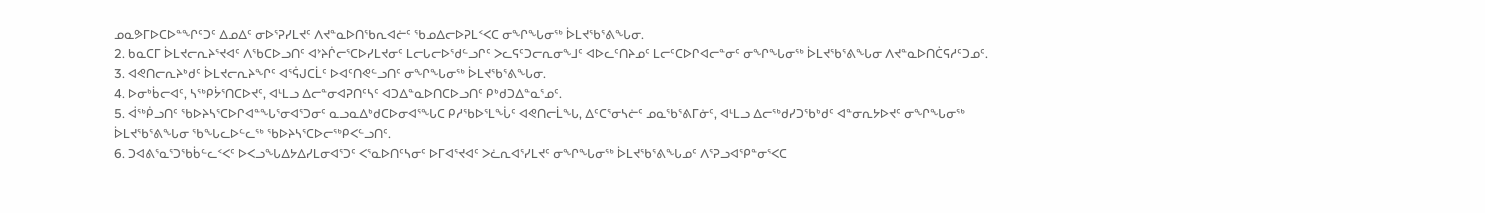ᓄᓇᕗᒥᐅᑕᐅᓐᖏᑦᑐᑦ ᐃᓄᐃᑦ ᓂᐅᕐᕈᓯᒪᔪᑦ ᐱᔪᓐᓇᐅᑎᖃᕆᐊᓖᑦ ᖃᓄᐃᓕᐅᕈᒪᑉᐸᑕ ᓂᖏᖓᓂᖅ ᐆᒪᔪᖃᕐᕕᖓᓂ.
2. ᑲᓇᑕᒥ ᐆᒪᔪᓕᕆᔨᕐᔪᐊᑦ ᐱᖃᑕᐅᓗᑎᑦ ᐊᔾᔨᒌᓕᕐᑕᐅᓯᒪᔪᓂᑦ ᒪᓕᒐᓕᐅᖁᓪᓗᒋᑦ ᐳᓚᕋᑦᑐᓕᕆᓂᖕᒧᑦ ᐊᐅᓚᑦᑎᔨᓄᑦ ᒪᓕᑦᑕᐅᒋᐊᓕᓐᓂᑦ ᓂᖏᖓᓂᖅ ᐆᒪᔪᖃᕐᕕᖓᓂ ᐱᔪᓐᓇᐅᑎᑖᕋᓱᑦᑐᓄᑦ.
3. ᐊᕙᑎᓕᕆᔨᒃᑯᑦ ᐆᒪᔪᓕᕆᔨᖏᑦ ᐊᕐᕌᒍᑕᒫᑦ ᐅᐊᑦᑎᕙᓪᓗᑎᑦ ᓂᖏᖓᓂᖅ ᐆᒪᔪᖃᕐᕕᖓᓂ.
4. ᐅᓂᒃᑳᓕᐊᑦ, ᓴᖅᑭᔮᕐᑎᑕᐅᔪᑦ, ᐊᒻᒪᓗ ᐃᓕᓐᓂᐊᕈᑎᑦᓴᑦ ᐊᑐᐃᓐᓇᐅᑎᑕᐅᓗᑎᑦ ᑭᒃᑯᑐᐃᓐᓇᕐᓄᑦ.
5. ᐋᖅᑮᓗᑎᑦ ᖃᐅᔨᓴᕐᑕᐅᒋᐊᓐᖓᕐᓂᐊᕐᑐᓂᑦ ᓇᓗᓇᐃᒃᑯᑕᐅᓂᐊᕐᖓᑕ ᑭᓱᖃᐅᕐᒪᖔᑦ ᐊᕙᑎᓕᒫᖓ, ᐃᑦᑕᕐᓂᓴᓖᑦ ᓄᓇᖃᕐᕕᒥᓃᑦ, ᐊᒻᒪᓗ ᐃᓕᖅᑯᓯᑐᖃᒃᑯᑦ ᐊᓐᓂᕆᔭᐅᔪᑦ ᓂᖏᖓᓂᖅ ᐆᒪᔪᖃᕐᕕᖓᓂ ᖃᖓᓚᐅᓪᓚᖅ ᖃᐅᔨᓴᕐᑕᐅᓕᖅᑭᐸᓪᓗᑎᑦ.
6. ᑐᐊᕕᕐᓇᕐᑐᖃᑳᓪᓚᑉᐸᑦ ᐅᐸᓗᖓᐃᔭᐃᓯᒪᓂᐊᕐᑐᑦ ᐸᕐᓇᐅᑎᑦᓴᓂᑦ ᐅᒥᐊᕐᔪᐊᑦ ᐳᓛᕆᐊᕐᓯᒪᔪᑦ ᓂᖏᖓᓂᖅ ᐆᒪᔪᖃᕐᕕᖓᓄᑦ ᐱᕐᕈᓗᐊᕿᓐᓂᕐᐸᑕ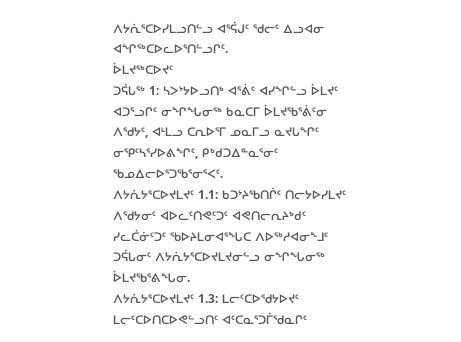ᐱᔭᕇᕐᑕᐅᓯᒪᓗᑎᓪᓗ ᐊᕐᕌᒍᑦ ᖁᓕᑦ ᐃᓗᐊᓂ ᐊᖏᖅᑕᐅᓚᐅᕐᑎᓪᓗᒋᑦ.
ᐆᒪᔪᖅᑕᐅᔪᑦ
ᑐᕌᒐᖅ 1: ᓴᐳᔾᔭᐅᓗᑎᒃ ᐊᕐᕖᑦ ᐊᓯᖏᓪᓗ ᐆᒪᔪᑦ ᐊᑐᕐᓗᒋᑦ ᓂᖏᖓᓂᖅ ᑲᓇᑕᒥ ᐆᒪᔪᖃᕐᕖᑦᓂ ᐱᖁᔭᑦ, ᐊᒻᒪᓗ ᑕᕆᐅᕐᒥ ᓄᓇᒥᓗ ᓇᔪᒐᖏᑦ ᓂᕿᑦᓴᕐᓯᐅᕕᖏᑦ, ᑭᒃᑯᑐᐃᓐᓇᕐᓂᑦ ᖃᓄᐃᓕᐅᕐᑐᖃᕐᓂᕐᐸᑦ.
ᐱᔭᕇᔭᕐᑕᐅᔪᒪᔪᑦ 1.1: ᑲᑐᔾᔨᖃᑎᒌᑦ ᑎᓕᔭᐅᓯᒪᔪᑦ ᐱᖁᔭᓂᑦ ᐊᐅᓚᑦᑎᕙᑦᑐᑦ ᐊᕙᑎᓕᕆᔨᒃᑯᑦ ᓯᓚᑖᓃᑦᑐᑦ ᖃᐅᔨᒪᓂᐊᕐᖓᑕ ᐱᐅᖅᓱᐊᓂᖕᒧᑦ ᑐᕌᒐᓂᑦ ᐱᔭᕇᔭᕐᑕᐅᔪᒪᔪᓂᓪᓗ ᓂᖏᖓᓂᖅ ᐆᒪᔪᖃᕐᕕᖓᓂ.
ᐱᔭᕇᔭᕐᑕᐅᔪᒪᔪᑦ 1.3: ᒪᓕᑦᑕᐅᖁᔭᐅᔪᑦ ᒪᓕᑦᑕᐅᑎᑕᐅᕙᓪᓗᑎᑦ ᐊᑦᑕᓇᕐᑐᒦᖁᓇᒋᑦ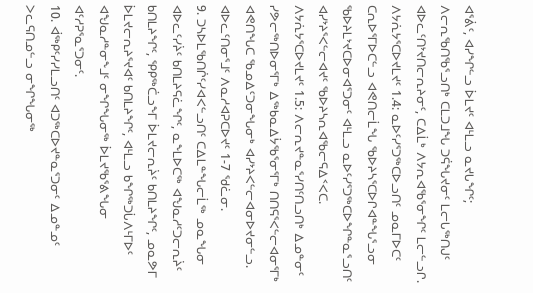ᐊᕐᕖᑦ, ᐊᓯᖏᓪᓗ ᐆᒪᔪᑦ ᐊᒻᒪᓗ ᓇᔪᒐᖏᑦ; ᐱᓕᕆᖃᑎᖃᕐᓗᑎᒃ ᑕᒪᑐᒧᖓ ᑐᕌᖓᔪᓂᑦ ᒪᓕᒐᖅᑎᒍᑦ ᐊᐅᓚᑦᑎᔾᔪᑎᓕᕆᔨᓂᑦ, ᑕᐃᒫᒃ ᐱᔭᕆᐊᖃᕐᓂᖏᑦ ᒪᓕᓪᓗᒋ.
ᐱᔭᕇᔭᕐᑕᐅᔪᒪᔪᑦ 1.4: ᓇᐅᑦᓯᕐᑐᖅᑕᐅᓗᑎᑦ ᓄᓇᒥᐅᑕᑦ ᑕᕆᐅᕐᒥᐅᑕᓪᓗ ᐊᕙᑎᓕᒫᖓ ᖃᐅᔨᓴᕐᑕᐅᒋᐊᓐᖓᕐᓗᓂ ᖃᐅᔨᒪᔾᔪᑕᐅᓂᐊᕐᑐᓂᑦ ᐊᒻᒪᓗ ᓇᐅᑦᓯᕐᑐᖅᑕᐅᖏᓐᓇᕐᓗᑎᑦ ᐊᓯᔾᔨᕐᐸᓪᓕᐊᔪᑦ ᖃᐅᔨᓴᕆᐊᖃᓕᕋᐃᑉᐸᑕ.
ᐱᔭᕇᔭᕐᑕᐅᔪᒪᔪᑦ 1.5: ᐱᓕᕆᔪᓐᓇᕐᓯᑎᑦᑎᓗᑎᒃ ᐃᓄᓐᓂᑦ ᓯᕗᓕᖅᑎᐅᓂᕐᒥᒃ ᐃᖅᑲᓇᐃᔮᖃᕐᓂᕐᒥᒃ ᑎᑎᕋᕐᐸᓪᓕᐊᓂᕐᒥᒃ ᐊᕙᑎᖓᑕ ᖃᓄᐃᑦᑐᓂᖓᓂᒃ ᐊᓯᔾᔨᐸᓪᓕᐊᓂᐅᔪᓂᓪᓗ.
ᐊᐅᓚᑦᑎᓂᕐᒧᑦ ᐱᓇᓱᐊᕈᑕᐅᔪᑦ 1-7 ᖁᓛᓂ.
9. ᑐᓴᐅᒪᖃᑎᒌᑦᓯᐊᐸᓪᓗᑎᑦ ᑕᐃᒪᓐᖓᓕᒫᖅ ᓄᓇᖓᓂ ᐊᐅᓚᑦᓯᔩᑦ ᑲᑎᒪᔨᕋᓛᖏᑦ, ᓇᖕᒪᐅᑕᖅ ᐊᖑᓇᓱᑦᑐᓕᕆᔩᑦ ᑲᑎᒪᔨᖏᑦ, ᕿᑭᖅᑖᓗᖕᒥ ᐆᒪᔪᓕᕆᔩᑦ ᑲᑎᒪᔨᖏᑦ, ᓄᓇᕗᒥ ᐆᒪᔪᓕᕆᔨᕐᔪᐊᑦ ᑲᑎᒪᔨᖏᑦ, ᐊᒻᒪᓗ ᑲᖏᖅᑐᒑᐱᒻᒥᐅᑦ ᐊᖑᓇᓱᓐᓂᖕᒧᑦ ᓂᖏᖓᓂᖅ ᐆᒪᔪᖃᕐᕕᖓᓂ ᐊᑦᓱᕈᕐᓇᕐᑐᓂᑦ.
10. ᐋᖅᑭᑦᓯᓯᒪᓗᑎᑦ ᐊᑐᖅᑕᐅᔪᓐᓇᕐᑐᓂᑦ ᐃᓄᓐᓄᑦ ᐳᓚᕋᑎᓄᓪᓗ ᓂᖏᖓᓂᖅ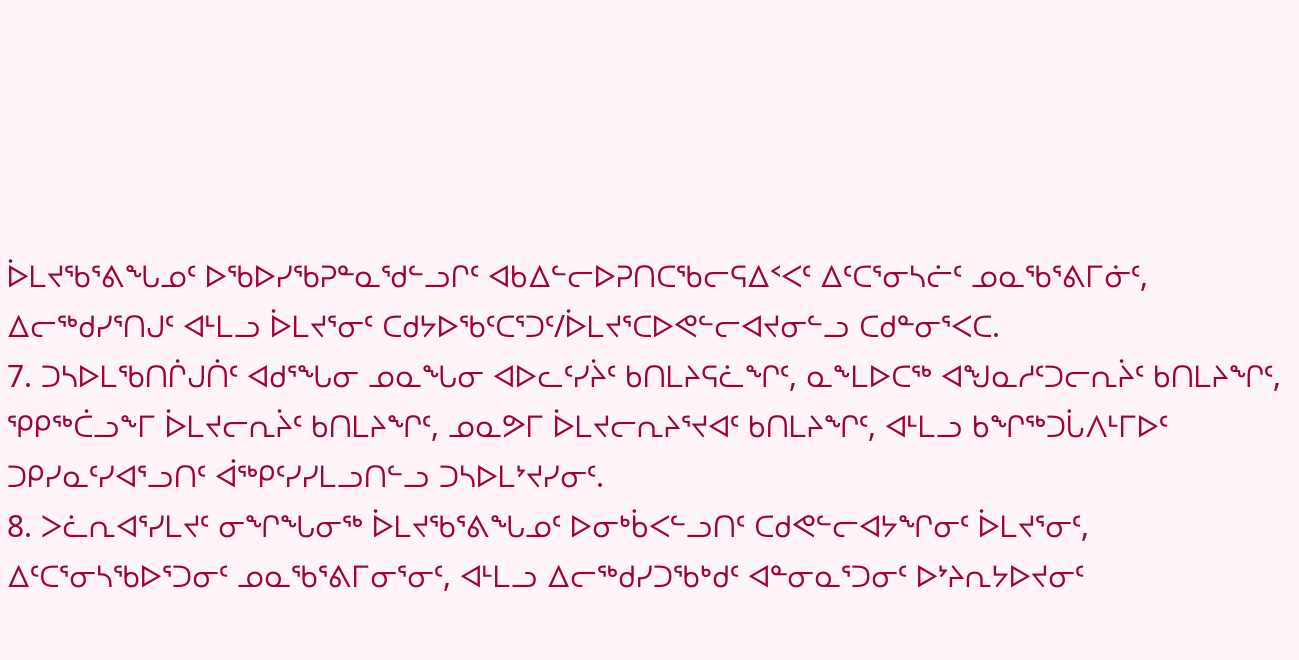ᐆᒪᔪᖃᕐᕕᖓᓄᑦ ᐅᖃᐅᓯᖃᕈᓐᓇᖁᓪᓗᒋᑦ ᐊᑲᐃᓪᓕᐅᕈᑎᑕᖃᓕᕋᐃᑉᐸᑦ ᐃᑦᑕᕐᓂᓴᓖᑦ ᓄᓇᖃᕐᕕᒥᓃᑦ, ᐃᓕᖅᑯᓯᕐᑎᒍᑦ ᐊᒻᒪᓗ ᐆᒪᔪᕐᓂᑦ ᑕᑯᔭᐅᖃᑦᑕᕐᑐᑦ/ᐆᒪᔪᕐᑕᐅᕙᓪᓕᐊᔪᓂᓪᓗ ᑕᑯᓐᓂᕐᐸᑕ.
7. ᑐᓴᐅᒪᖃᑎᒌᒍᑏᑦ ᐊᑯᕐᖓᓂ ᓄᓇᖓᓂ ᐊᐅᓚᑦᓯᔩᑦ ᑲᑎᒪᔨᕋᓛᖏᑦ, ᓇᖕᒪᐅᑕᖅ ᐊᖑᓇᓱᑦᑐᓕᕆᔩᑦ ᑲᑎᒪᔨᖏᑦ, ᕿᑭᖅᑖᓗᖕᒥ ᐆᒪᔪᓕᕆᔩᑦ ᑲᑎᒪᔨᖏᑦ, ᓄᓇᕗᒥ ᐆᒪᔪᓕᕆᔨᕐᔪᐊᑦ ᑲᑎᒪᔨᖏᑦ, ᐊᒻᒪᓗ ᑲᖏᖅᑐᒑᐱᒻᒥᐅᑦ ᑐᑭᓯᓇᑦᓯᐊᕐᓗᑎᑦ ᐋᖅᑭᑦᓯᓯᒪᓗᑎᓪᓗ ᑐᓴᐅᒪᔾᔪᓯᓂᑦ.
8. ᐳᓛᕆᐊᕐᓯᒪᔪᑦ ᓂᖏᖓᓂᖅ ᐆᒪᔪᖃᕐᕕᖓᓄᑦ ᐅᓂᒃᑳᐸᓪᓗᑎᑦ ᑕᑯᕙᓪᓕᐊᔭᖏᓂᑦ ᐆᒪᔪᕐᓂᑦ, ᐃᑦᑕᕐᓂᓴᖃᐅᕐᑐᓂᑦ ᓄᓇᖃᕐᕕᒥᓂᕐᓂᑦ, ᐊᒻᒪᓗ ᐃᓕᖅᑯᓯᑐᖃᒃᑯᑦ ᐊᓐᓂᓇᕐᑐᓂᑦ ᐅᔾᔨᕆᔭᐅᔪᓂᑦ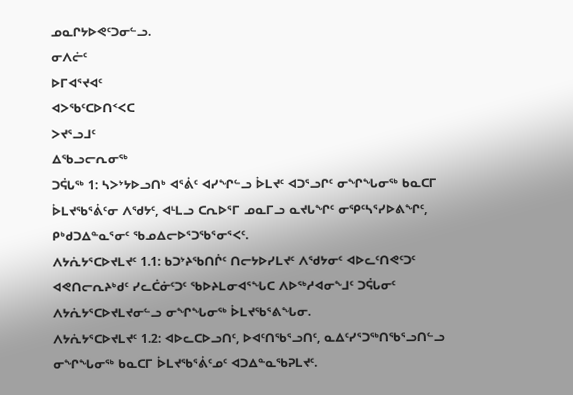ᓄᓇᒋᔭᐅᕙᑦᑐᓂᓪᓗ.
ᓂᐱᓖᑦ
ᐅᒥᐊᕐᔪᐊᑦ
ᐊᐳᖃᑦᑕᐅᑎᑉᐸᑕ
ᐳᔪᕐᓗᒧᑦ
ᐃᖃᓗᓕᕆᓂᖅ
ᑐᕌᒐᖅ 1: ᓴᐳᔾᔭᐅᓗᑎᒃ ᐊᕐᕖᑦ ᐊᓯᖏᓪᓗ ᐆᒪᔪᑦ ᐊᑐᕐᓗᒋᑦ ᓂᖏᖓᓂᖅ ᑲᓇᑕᒥ ᐆᒪᔪᖃᕐᕖᑦᓂ ᐱᖁᔭᑦ, ᐊᒻᒪᓗ ᑕᕆᐅᕐᒥ ᓄᓇᒥᓗ ᓇᔪᒐᖏᑦ ᓂᕿᑦᓴᕐᓯᐅᕕᖏᑦ, ᑭᒃᑯᑐᐃᓐᓇᕐᓂᑦ ᖃᓄᐃᓕᐅᕐᑐᖃᕐᓂᕐᐸᑦ.
ᐱᔭᕇᔭᕐᑕᐅᔪᒪᔪᑦ 1.1: ᑲᑐᔾᔨᖃᑎᒌᑦ ᑎᓕᔭᐅᓯᒪᔪᑦ ᐱᖁᔭᓂᑦ ᐊᐅᓚᑦᑎᕙᑦᑐᑦ ᐊᕙᑎᓕᕆᔨᒃᑯᑦ ᓯᓚᑖᓃᑦᑐᑦ ᖃᐅᔨᒪᓂᐊᕐᖓᑕ ᐱᐅᖅᓱᐊᓂᖕᒧᑦ ᑐᕌᒐᓂᑦ ᐱᔭᕇᔭᕐᑕᐅᔪᒪᔪᓂᓪᓗ ᓂᖏᖓᓂᖅ ᐆᒪᔪᖃᕐᕕᖓᓂ.
ᐱᔭᕇᔭᕐᑕᐅᔪᒪᔪᑦ 1.2: ᐊᐅᓚᑕᐅᓗᑎᑦ, ᐅᐊᑦᑎᖃᕐᓗᑎᑦ, ᓇᐃᑦᓯᕐᑐᖅᑎᖃᕐᓗᑎᓪᓗ ᓂᖏᖓᓂᖅ ᑲᓇᑕᒥ ᐆᒪᔪᖃᕐᕖᑦᓄᑦ ᐊᑐᐃᓐᓇᖃᕈᒪᔪᑦ.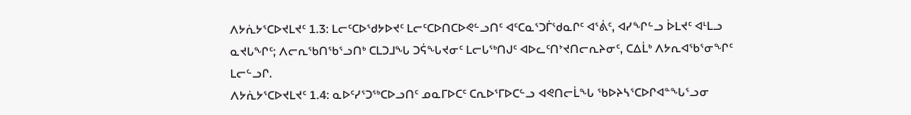ᐱᔭᕇᔭᕐᑕᐅᔪᒪᔪᑦ 1.3: ᒪᓕᑦᑕᐅᖁᔭᐅᔪᑦ ᒪᓕᑦᑕᐅᑎᑕᐅᕙᓪᓗᑎᑦ ᐊᑦᑕᓇᕐᑐᒦᖁᓇᒋᑦ ᐊᕐᕖᑦ, ᐊᓯᖏᓪᓗ ᐆᒪᔪᑦ ᐊᒻᒪᓗ ᓇᔪᒐᖏᑦ; ᐱᓕᕆᖃᑎᖃᕐᓗᑎᒃ ᑕᒪᑐᒧᖓ ᑐᕌᖓᔪᓂᑦ ᒪᓕᒐᖅᑎᒍᑦ ᐊᐅᓚᑦᑎᔾᔪᑎᓕᕆᔨᓂᑦ, ᑕᐃᒫᒃ ᐱᔭᕆᐊᖃᕐᓂᖏᑦ ᒪᓕᓪᓗᒋ.
ᐱᔭᕇᔭᕐᑕᐅᔪᒪᔪᑦ 1.4: ᓇᐅᑦᓯᕐᑐᖅᑕᐅᓗᑎᑦ ᓄᓇᒥᐅᑕᑦ ᑕᕆᐅᕐᒥᐅᑕᓪᓗ ᐊᕙᑎᓕᒫᖓ ᖃᐅᔨᓴᕐᑕᐅᒋᐊᓐᖓᕐᓗᓂ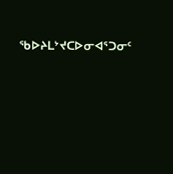ᖃᐅᔨᒪᔾᔪᑕᐅᓂᐊᕐᑐᓂᑦ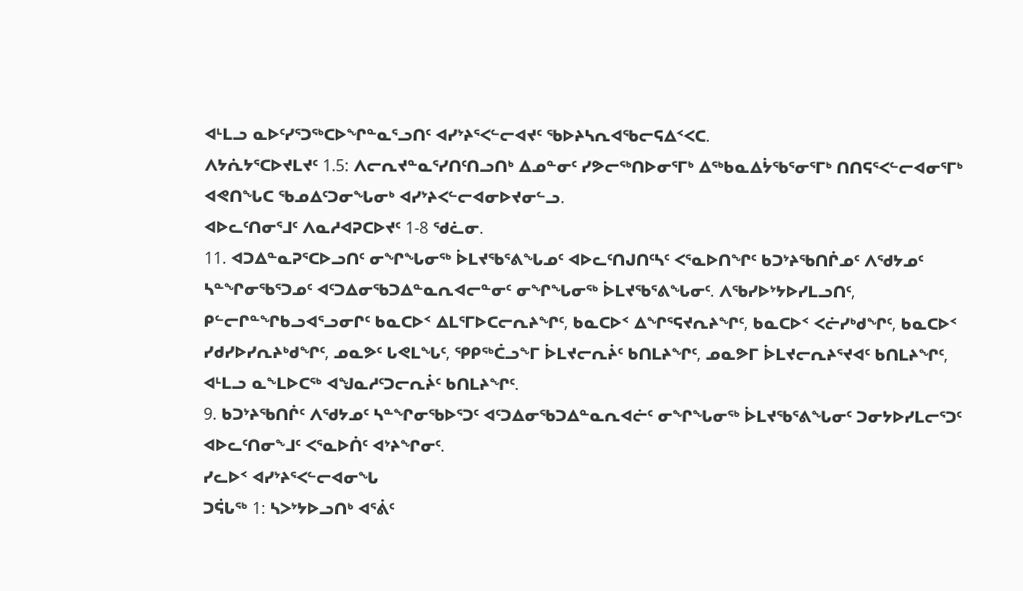ᐊᒻᒪᓗ ᓇᐅᑦᓯᕐᑐᖅᑕᐅᖏᓐᓇᕐᓗᑎᑦ ᐊᓯᔾᔨᕐᐸᓪᓕᐊᔪᑦ ᖃᐅᔨᓴᕆᐊᖃᓕᕋᐃᑉᐸᑕ.
ᐱᔭᕇᔭᕐᑕᐅᔪᒪᔪᑦ 1.5: ᐱᓕᕆᔪᓐᓇᕐᓯᑎᑦᑎᓗᑎᒃ ᐃᓄᓐᓂᑦ ᓯᕗᓕᖅᑎᐅᓂᕐᒥᒃ ᐃᖅᑲᓇᐃᔮᖃᕐᓂᕐᒥᒃ ᑎᑎᕋᕐᐸᓪᓕᐊᓂᕐᒥᒃ ᐊᕙᑎᖓᑕ ᖃᓄᐃᑦᑐᓂᖓᓂᒃ ᐊᓯᔾᔨᐸᓪᓕᐊᓂᐅᔪᓂᓪᓗ.
ᐊᐅᓚᑦᑎᓂᕐᒧᑦ ᐱᓇᓱᐊᕈᑕᐅᔪᑦ 1-8 ᖁᓛᓂ.
11. ᐊᑐᐃᓐᓇᕈᕐᑕᐅᓗᑎᑦ ᓂᖏᖓᓂᖅ ᐆᒪᔪᖃᕐᕕᖓᓄᑦ ᐊᐅᓚᑦᑎᒍᑎᑦᓴᑦ ᐸᕐᓇᐅᑎᖏᑦ ᑲᑐᔾᔨᖃᑎᒌᓄᑦ ᐱᖁᔭᓄᑦ ᓴᓐᖏᓂᖃᕐᑐᓄᑦ ᐊᑦᑐᐃᓂᖃᑐᐃᓐᓇᕆᐊᓕᓐᓂᑦ ᓂᖏᖓᓂᖅ ᐆᒪᔪᖃᕐᕕᖓᓂᑦ. ᐱᖃᓯᐅᔾᔭᐅᓯᒪᓗᑎᑦ, ᑭᓪᓕᒋᓐᖏᑲᓗᐊᕐᓗᓂᒋᑦ ᑲᓇᑕᐅᑉ ᐃᒪᕐᒥᐅᑕᓕᕆᔨᖏᑦ, ᑲᓇᑕᐅᑉ ᐃᖏᕐᕋᔪᕆᔨᖏᑦ, ᑲᓇᑕᐅᑉ ᐸᓖᓯᒃᑯᖏᑦ, ᑲᓇᑕᐅᑉ ᓯᑯᓯᐅᓯᕆᔨᒃᑯᖏᑦ, ᓄᓇᕗᑦ ᒐᕙᒪᖓᑦ, ᕿᑭᖅᑖᓗᖕᒥ ᐆᒪᔪᓕᕆᔩᑦ ᑲᑎᒪᔨᖏᑦ, ᓄᓇᕗᒥ ᐆᒪᔪᓕᕆᔨᕐᔪᐊᑦ ᑲᑎᒪᔨᖏᑦ, ᐊᒻᒪᓗ ᓇᖕᒪᐅᑕᖅ ᐊᖑᓇᓱᑦᑐᓕᕆᔩᑦ ᑲᑎᒪᔨᖏᑦ.
9. ᑲᑐᔾᔨᖃᑎᒌᑦ ᐱᖁᔭᓄᑦ ᓴᓐᖏᓂᖃᐅᕐᑐᑦ ᐊᑦᑐᐃᓂᖃᑐᐃᓐᓇᕆᐊᓖᑦ ᓂᖏᖓᓂᖅ ᐆᒪᔪᖃᕐᕕᖓᓂᑦ ᑐᓂᔭᐅᓯᒪᓕᕐᑐᑦ ᐊᐅᓚᑦᑎᓂᖕᒧᑦ ᐸᕐᓇᐅᑏᑦ ᐊᔾᔨᖏᓂᑦ.
ᓯᓚᐅᑉ ᐊᓯᔾᔨᕐᐸᓪᓕᐊᓂᖓ
ᑐᕌᒐᖅ 1: ᓴᐳᔾᔭᐅᓗᑎᒃ ᐊᕐᕖᑦ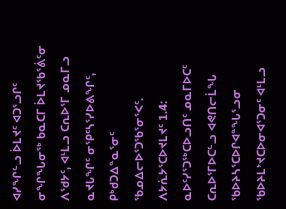ᐊᓯᖏᓪᓗ ᐆᒪᔪᑦ ᐊᑐᕐᓗᒋᑦ ᓂᖏᖓᓂᖅ ᑲᓇᑕᒥ ᐆᒪᔪᖃᕐᕖᑦᓂ ᐱᖁᔭᑦ, ᐊᒻᒪᓗ ᑕᕆᐅᕐᒥ ᓄᓇᒥᓗ ᓇᔪᒐᖏᑦ ᓂᕿᑦᓴᕐᓯᐅᕕᖏᑦ, ᑭᒃᑯᑐᐃᓐᓇᕐᓂᑦ ᖃᓄᐃᓕᐅᕐᑐᖃᕐᓂᕐᐸᑦ.
ᐱᔭᕇᔭᕐᑕᐅᔪᒪᔪᑦ 1.4: ᓇᐅᑦᓯᕐᑐᖅᑕᐅᓗᑎᑦ ᓄᓇᒥᐅᑕᑦ ᑕᕆᐅᕐᒥᐅᑕᓪᓗ ᐊᕙᑎᓕᒫᖓ ᖃᐅᔨᓴᕐᑕᐅᒋᐊᓐᖓᕐᓗᓂ ᖃᐅᔨᒪᔾᔪᑕᐅᓂᐊᕐᑐᓂᑦ ᐊᒻᒪᓗ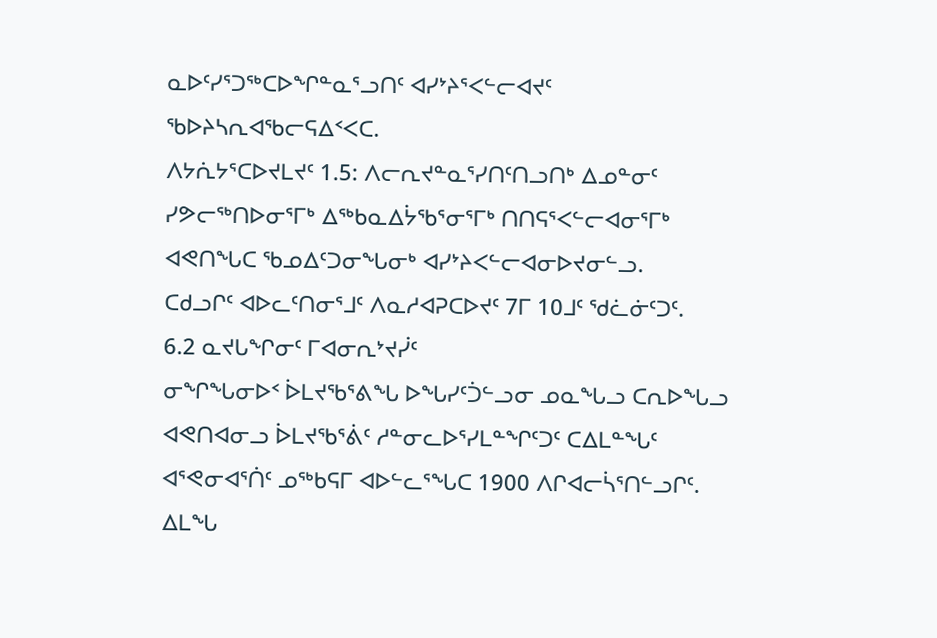ᓇᐅᑦᓯᕐᑐᖅᑕᐅᖏᓐᓇᕐᓗᑎᑦ ᐊᓯᔾᔨᕐᐸᓪᓕᐊᔪᑦ ᖃᐅᔨᓴᕆᐊᖃᓕᕋᐃᑉᐸᑕ.
ᐱᔭᕇᔭᕐᑕᐅᔪᒪᔪᑦ 1.5: ᐱᓕᕆᔪᓐᓇᕐᓯᑎᑦᑎᓗᑎᒃ ᐃᓄᓐᓂᑦ ᓯᕗᓕᖅᑎᐅᓂᕐᒥᒃ ᐃᖅᑲᓇᐃᔮᖃᕐᓂᕐᒥᒃ ᑎᑎᕋᕐᐸᓪᓕᐊᓂᕐᒥᒃ ᐊᕙᑎᖓᑕ ᖃᓄᐃᑦᑐᓂᖓᓂᒃ ᐊᓯᔾᔨᐸᓪᓕᐊᓂᐅᔪᓂᓪᓗ.
ᑕᑯᓗᒋᑦ ᐊᐅᓚᑦᑎᓂᕐᒧᑦ ᐱᓇᓱᐊᕈᑕᐅᔪᑦ 7ᒥ 10ᒧᑦ ᖁᓛᓃᑦᑐᑦ.
6.2 ᓇᔪᒐᖏᓂᑦ ᒥᐊᓂᕆᔾᔪᓰᑦ
ᓂᖏᖓᓂᐅᑉ ᐆᒪᔪᖃᕐᕕᖓ ᐅᖓᓯᑦᑑᓪᓗᓂ ᓄᓇᖓᓗ ᑕᕆᐅᖓᓗ ᐊᕙᑎᐊᓂᓗ ᐆᒪᔪᖃᕐᕖᑦ ᓱᓐᓂᓚᐅᕐᓯᒪᓐᖏᑦᑐᑦ ᑕᐃᒪᓐᖓᑦ ᐊᕐᕙᓂᐊᕐᑏᑦ ᓄᖅᑲᕋᒥ ᐊᐅᓪᓚᕐᖓᑕ 1900 ᐱᒋᐊᓕᓵᕐᑎᓪᓗᒋᑦ. ᐃᒪᖓ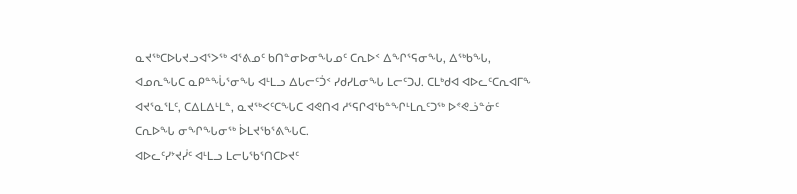ᓇᔪᖅᑕᐅᒐᔪᓗᐊᕐᐳᖅ ᐊᕐᕕᓄᑦ ᑲᑎᓐᓂᐅᓂᖓᓄᑦ ᑕᕆᐅᑉ ᐃᖏᕐᕋᓂᖓ, ᐃᖅᑲᖓ, ᐊᓄᕆᖓᑕ ᓇᑭᓐᖔᕐᓂᖓ ᐊᒻᒪᓗ ᐃᒐᓕᑦᑑᑉ ᓯᑯᓯᒪᓂᖓ ᒪᓕᑦᑐᒍ. ᑕᒪᒃᑯᐊ ᐊᐅᓚᑦᑕᕆᐊᒥᖕ ᐊᔪᕐᓇᕐᒪᑦ, ᑕᐃᒪᐃᒻᒪᓐ, ᓇᔪᖅᐸᑦᑕᖓᑕ ᐊᕙᑎᐊ ᓱᕐᕋᒋᐊᖃᓐᖏᒻᒪᕆᑦᑐᖅ ᐅᕝᕙᓘᓐᓃᑦ ᑕᕆᐅᖓ ᓂᖏᖓᓂᖅ ᐆᒪᔪᖃᕐᕕᖓᑕ.
ᐊᐅᓚᑦᓯᔾᔪᓰᑦ ᐊᒻᒪᓗ ᒪᓕᒐᖃᕐᑎᑕᐅᔪᑦ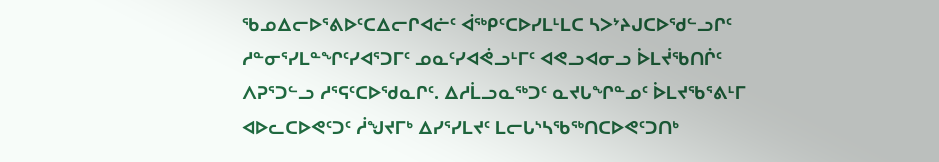ᖃᓄᐃᓕᐅᕐᕕᐅᑦᑕᐃᓕᒋᐊᓖᑦ ᐋᖅᑭᑦᑕᐅᓯᒪᒻᒪᑕ ᓴᐳᔾᔨᒍᑕᐅᖁᓪᓗᒋᑦ ᓱᓐᓂᕐᓯᒪᓐᖏᑦᓯᐊᕐᑐᒥᑦ ᓄᓇᑦᓯᐊᕚᓗᒻᒥᑦ ᐊᕙᓗᐊᓂᓗ ᐆᒪᔫᖃᑎᒌᑦ ᐱᕈᕐᑐᓪᓗ ᓱᕐᕋᑦᑕᐅᖁᓇᒋᑦ. ᐃᓱᒫᓗᓇᖅᑐᑦ ᓇᔪᒐᖏᓐᓄᑦ ᐆᒪᔪᖃᕐᕕᒻᒥ ᐊᐅᓚᑕᐅᕙᑦᑐᑦ ᓲᖑᔪᒥᒃ ᐃᓯᕐᓯᒪᔪᑦ ᒪᓕᒐᔅᓴᖃᖅᑎᑕᐅᕙᑦᑐᑎᒃ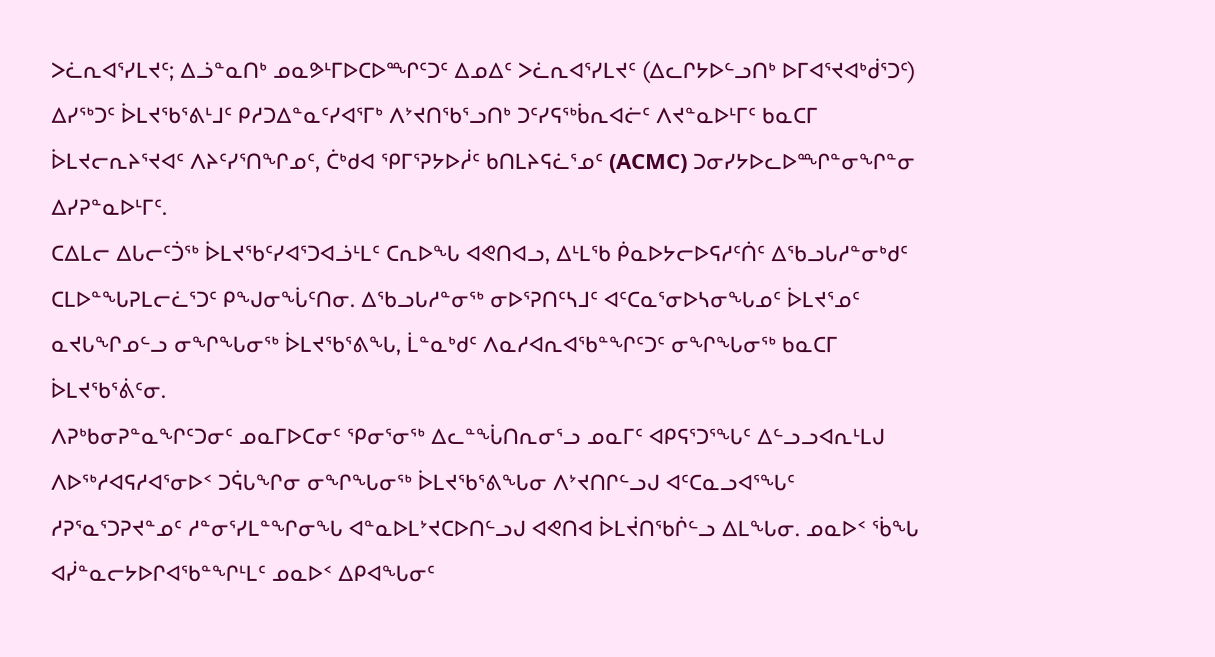ᐳᓛᕆᐊᕐᓯᒪᔪᑦ; ᐃᓘᓐᓇᑎᒃ ᓄᓇᕗᒻᒥᐅᑕᐅᙱᑦᑐᑦ ᐃᓄᐃᑦ ᐳᓛᕆᐊᕐᓯᒪᔪᑦ (ᐃᓚᒋᔭᐅᓪᓗᑎᒃ ᐅᒥᐊᕐᔪᐊᒃᑰᕐᑐᑦ) ᐃᓯᖅᑐᑦ ᐆᒪᔪᖃᕐᕕᒻᒧᑦ ᑭᓱᑐᐃᓐᓇᑦᓯᐊᕐᒥᒃ ᐱᔾᔪᑎᖃᕐᓗᑎᒃ ᑐᑦᓯᕋᖅᑳᕆᐊᓖᑦ ᐱᔪᓐᓇᐅᒻᒥᑦ ᑲᓇᑕᒥ ᐆᒪᔪᓕᕆᔨᕐᔪᐊᑦ ᐱᔨᑦᓯᕐᑎᖏᓄᑦ, ᑖᒃᑯᐊ ᕿᒥᕐᕈᔭᐅᓲᑦ ᑲᑎᒪᔨᕋᓛᕐᓄᑦ (ACMC) ᑐᓂᓯᔭᐅᓚᐅᙱᓐᓂᖏᓐᓂ ᐃᓯᕈᓐᓇᐅᒻᒥᑦ.
ᑕᐃᒪᓕ ᐃᒐᓕᑦᑑᖅ ᐆᒪᔪᖃᑦᓯᐊᕐᑐᐊᓘᒻᒪᑦ ᑕᕆᐅᖓ ᐊᕙᑎᐊᓗ, ᐃᒻᒪᖃ ᑮᓇᐅᔭᓕᐅᕋᓱᑦᑏᑦ ᐃᖃᓗᒐᓱᓐᓂᒃᑯᑦ ᑕᒪᐅᓐᖓᕈᒪᓕᓛᕐᑐᑦ ᑭᖑᓂᖔᑦᑎᓂ. ᐃᖃᓗᒐᓱᓐᓂᖅ ᓂᐅᕐᕈᑎᑦᓴᒧᑦ ᐊᑦᑕᓇᕐᓂᐅᓴᓂᖓᓄᑦ ᐆᒪᔪᕐᓄᑦ ᓇᔪᒐᖏᓄᓪᓗ ᓂᖏᖓᓂᖅ ᐆᒪᔪᖃᕐᕕᖓ, ᒫᓐᓇᒃᑯᑦ ᐱᓇᓱᐊᕆᐊᖃᓐᖏᑦᑐᑦ ᓂᖏᖓᓂᖅ ᑲᓇᑕᒥ ᐆᒪᔪᖃᕐᕖᑦᓂ.
ᐱᕈᒃᑲᓂᕈᓐᓇᖏᑦᑐᓂᑦ ᓄᓇᒥᐅᑕᓂᑦ ᕿᓂᕐᓂᖅ ᐃᓚᓐᖔᑎᕆᓂᕐᓗ ᓄᓇᒥᑦ ᐊᑭᕋᕐᑐᕐᖓᑦ ᐃᓪᓗᓗᐊᕆᒻᒪᒍ ᐱᐅᖅᓱᐊᕋᓱᐊᕐᓂᐅᑉ ᑐᕌᒐᖏᓂ ᓂᖏᖓᓂᖅ ᐆᒪᔪᖃᕐᕕᖓᓂ ᐱᔾᔪᑎᒋᓪᓗᒍ ᐊᑦᑕᓇᓗᐊᕐᖓᑦ ᓱᕈᕐᓇᕐᑐᕈᔪᓐᓄᑦ ᓱᓐᓂᕐᓯᒪᓐᖏᓂᖓ ᐊᓐᓇᐅᒪᔾᔪᑕᐅᑎᓪᓗᒍ ᐊᕙᑎᐊ ᐆᒪᔫᑎᖃᒌᓪᓗ ᐃᒪᖓᓂ. ᓄᓇᐅᑉ ᖄᖓ ᐊᓰᓐᓇᓕᔭᐅᒋᐊᖃᓐᖏᒻᒪᑦ ᓄᓇᐅᑉ ᐃᑭᐊᖓᓂᑦ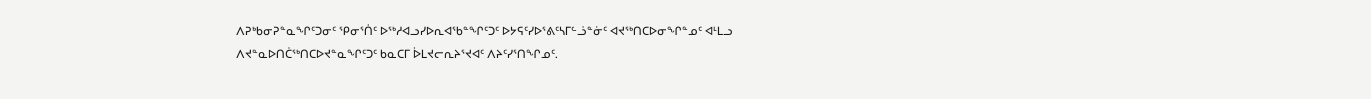ᐱᕈᒃᑲᓂᕈᓐᓇᖏᑦᑐᓂᑦ ᕿᓂᕐᑏᑦ ᐅᖅᓱᐊᓗᓯᐅᕆᐊᖃᓐᖏᑦᑐᑦ ᐅᔭᕋᑦᓯᐅᕐᕕᑦᓴᒥᓪᓘᓐᓃᑦ ᐊᔪᖅᑎᑕᐅᓂᖏᓐᓄᑦ ᐊᒻᒪᓗ ᐱᔪᓐᓇᐅᑎᑖᖅᑎᑕᐅᔪᓐᓇᖏᑦᑐᑦ ᑲᓇᑕᒥ ᐆᒪᔪᓕᕆᔨᕐᔪᐊᑦ ᐱᔨᑦᓯᕐᑎᖏᓄᑦ.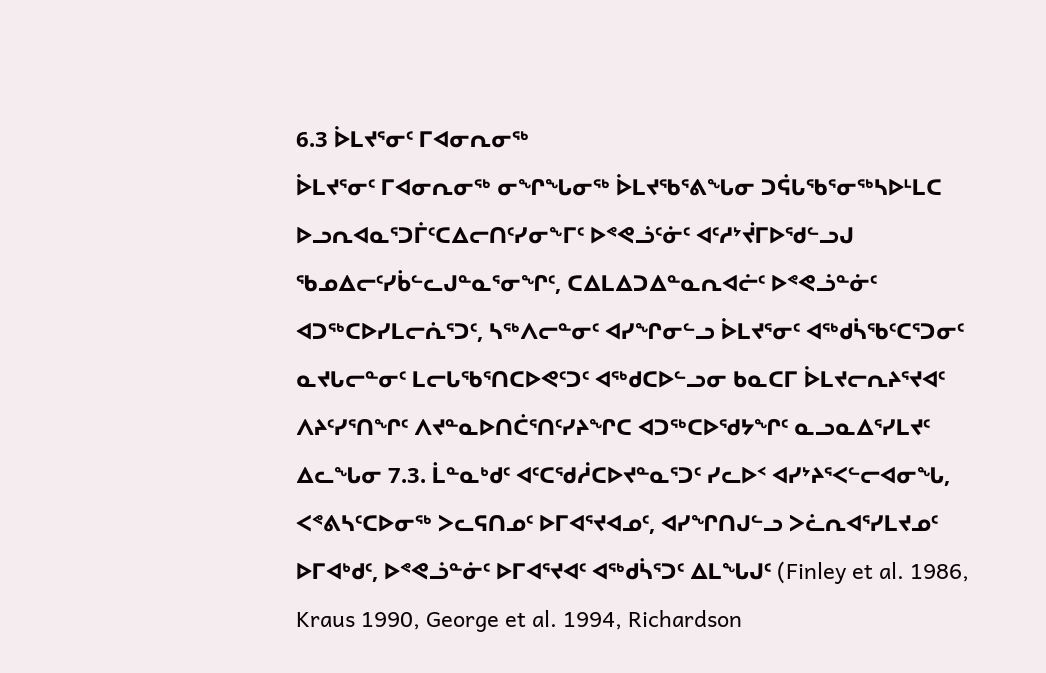6.3 ᐆᒪᔪᕐᓂᑦ ᒥᐊᓂᕆᓂᖅ
ᐆᒪᔪᕐᓂᑦ ᒥᐊᓂᕆᓂᖅ ᓂᖏᖓᓂᖅ ᐆᒪᔪᖃᕐᕕᖓᓂ ᑐᕌᒐᖃᕐᓂᖅᓴᐅᒻᒪᑕ ᐅᓗᕆᐊᓇᕐᑐᒦᑦᑕᐃᓕᑎᑦᓯᓂᖕᒥᑦ ᐅᕝᕙᓘᑦᓃᑦ ᐊᑦᓱᔾᔫᒥᐅᖁᓪᓗᒍ ᖃᓄᐃᓕᑦᓯᑳᓪᓚᒍᓐᓇᕐᓂᖏᑦ, ᑕᐃᒪᐃᑐᐃᓐᓇᕆᐊᓖᑦ ᐅᕝᕙᓘᓐᓃᑦ ᐊᑐᖅᑕᐅᓯᒪᓕᕇᕐᑐᑦ, ᓴᖅᐱᓕᓐᓂᑦ ᐊᓯᖏᓂᓪᓗ ᐆᒪᔪᕐᓂᑦ ᐊᖅᑯᓵᖃᑦᑕᕐᑐᓂᑦ ᓇᔪᒐᓕᓐᓂᑦ ᒪᓕᒐᖃᕐᑎᑕᐅᕙᑦᑐᑦ ᐊᖅᑯᑕᐅᓪᓗᓂ ᑲᓇᑕᒥ ᐆᒪᔪᓕᕆᔨᕐᔪᐊᑦ ᐱᔨᑦᓯᕐᑎᖏᑦ ᐱᔪᓐᓇᐅᑎᑖᕐᑎᑦᓯᔨᖏᑕ ᐊᑐᖅᑕᐅᖁᔭᖏᑦ ᓇᓗᓇᐃᕐᓯᒪᔪᑦ ᐃᓚᖓᓂ 7.3. ᒫᓐᓇᒃᑯᑦ ᐊᑦᑕᖁᓲᑕᐅᔪᓐᓇᕐᑐᑦ ᓯᓚᐅᑉ ᐊᓯᔾᔨᕐᐸᓪᓕᐊᓂᖓ, ᐸᕝᕕᓴᑦᑕᐅᓂᖅ ᐳᓚᕋᑎᓄᑦ ᐅᒥᐊᕐᔪᐊᓄᑦ, ᐊᓯᖏᑎᒍᓪᓗ ᐳᓛᕆᐊᕐᓯᒪᔪᓄᑦ ᐅᒥᐊᒃᑯᑦ, ᐅᕝᕙᓘᓐᓃᑦ ᐅᒥᐊᕐᔪᐊᑦ ᐊᖅᑯᓵᕐᑐᑦ ᐃᒪᖓᒍᑦ (Finley et al. 1986, Kraus 1990, George et al. 1994, Richardson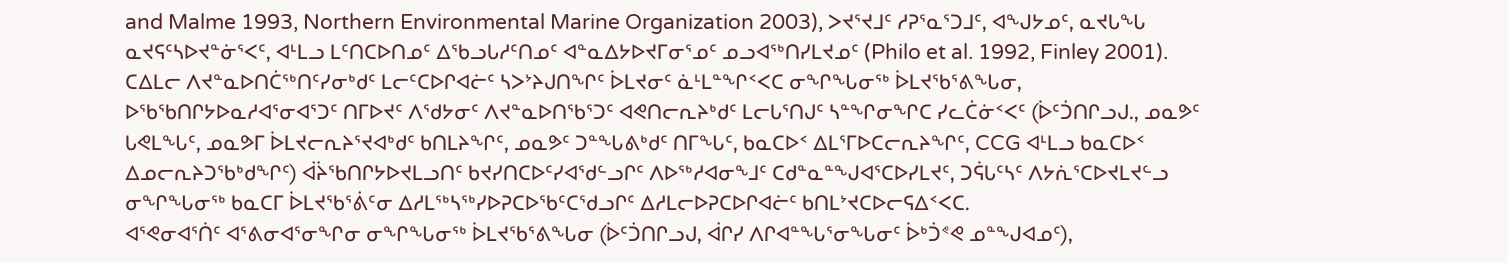and Malme 1993, Northern Environmental Marine Organization 2003), ᐳᔪᕐᔪᒧᑦ ᓱᕈᕐᓇᕐᑐᒧᑦ, ᐊᖑᔭᓄᑦ, ᓇᔪᒐᖓ ᓇᔪᕋᑦᓴᐅᔪᓐᓃᕐᐸᑦ, ᐊᒻᒪᓗ ᒪᑦᑎᑕᐅᑎᓄᑦ ᐃᖃᓗᒐᓱᑦᑎᓄᑦ ᐊᓐᓇᐃᔭᐅᔪᒥᓂᕐᓄᑦ ᓄᓗᐊᖅᑎᓯᒪᔪᓄᑦ (Philo et al. 1992, Finley 2001). ᑕᐃᒪᓕ ᐱᔪᓐᓇᐅᑎᑖᖅᑎᑦᓯᓂᒃᑯᑦ ᒪᓕᑦᑕᐅᒋᐊᓖᑦ ᓴᐳᔾᔨᒍᑎᖏᑦ ᐆᒪᔪᓂᑦ ᓈᒻᒪᓐᖏᑉᐸᑕ ᓂᖏᖓᓂᖅ ᐆᒪᔪᖃᕐᕕᖓᓂ, ᐅᖃᖃᑎᒋᔭᐅᓇᓱᐊᕐᓂᐊᕐᑐᑦ ᑎᒥᐅᔪᑦ ᐱᖁᔭᓂᑦ ᐱᔪᓐᓇᐅᑎᖃᕐᑐᑦ ᐊᕙᑎᓕᕆᔨᒃᑯᑦ ᒪᓕᒐᕐᑎᒍᑦ ᓴᓐᖏᓂᖏᑕ ᓯᓚᑖᓃᑉᐸᑦ (ᐆᑦᑑᑎᒋᓗᒍ., ᓄᓇᕗᑦ ᒐᕙᒪᖓᑦ, ᓄᓇᕗᒥ ᐆᒪᔪᓕᕆᔨᕐᔪᐊᒃᑯᑦ ᑲᑎᒪᔨᖏᑦ, ᓄᓇᕗᑦ ᑐᓐᖓᕕᒃᑯᑦ ᑎᒥᖓᑦ, ᑲᓇᑕᐅᑉ ᐃᒪᕐᒥᐅᑕᓕᕆᔨᖏᑦ, CCG ᐊᒻᒪᓗ ᑲᓇᑕᐅᑉ ᐃᓄᓕᕆᔨᑐᖃᒃᑯᖏᑦ) ᐋᔩᖃᑎᒋᔭᐅᔪᒪᓗᑎᑦ ᑲᔪᓯᑎᑕᐅᑦᓯᐊᖁᓪᓗᒋᑦ ᐱᐅᖅᓱᐊᓂᖕᒧᑦ ᑕᑯᓐᓇᓐᖑᐊᕐᑕᐅᓯᒪᔪᑦ, ᑐᕌᒐᑦᓴᑦ ᐱᔭᕇᕐᑕᐅᔪᒪᔪᓪᓗ ᓂᖏᖓᓂᖅ ᑲᓇᑕᒥ ᐆᒪᔪᖃᕐᕖᑦᓂ ᐃᓱᒪᖅᓴᖅᓯᐅᕈᑕᐅᖃᑦᑕᖁᓗᒋᑦ ᐃᓱᒪᓕᐅᕈᑕᐅᒋᐊᓖᑦ ᑲᑎᒪᔾᔪᑕᐅᓕᕋᐃᑉᐸᑕ.
ᐊᕐᕙᓂᐊᕐᑏᑦ ᐊᕐᕕᓂᐊᕐᓂᖏᓂ ᓂᖏᖓᓂᖅ ᐆᒪᔪᖃᕐᕕᖓᓂ (ᐆᑦᑑᑎᒋᓗᒍ, ᐋᒋᓯ ᐱᒋᐊᓐᖓᕐᓂᖓᓂᑦ ᐆᒃᑑᕝᕙ ᓄᓐᖑᐊᓄᑦ),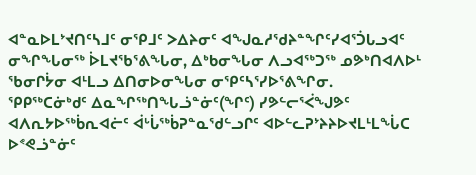ᐊᓐᓇᐅᒪᔾᔪᑎᑦᓴᒧᑦ ᓂᕿᒧᑦ ᐳᐃᔨᓂᑦ ᐊᖑᓇᓱᖁᔨᓐᖏᑦᓯᐊᕐᑑᒐᓗᐊᑦ ᓂᖏᖓᓂᖅ ᐆᒪᔪᖃᕐᕕᖓᓂ, ᐃᒃᑲᓂᖓᓂ ᐱᓗᐊᖅᑐᖅ ᓄᕗᒃᑎᐊᐱᐅᒻ ᖃᓂᒋᔮᓂ ᐊᒻᒪᓗ ᐃᑎᓂᐅᓂᖓᓂ ᓂᕿᑦᓴᕐᓯᐅᕐᕕᖏᓂ.
ᕿᑭᖅᑕᓃᒃᑯᑦ ᐃᓇᖏᖅᑎᖓᓘᓐᓃᑦ(ᖏᑦ) ᓯᕗᓪᓕᕐᐹᖑᕗᑦ ᐊᐱᕆᔭᐅᖅᑳᕆᐊᓖᑦ ᐋᒡᒑᖅᑳᕈᓐᓇᖁᓪᓗᒋᑦ ᐊᐅᓪᓚᕈᔾᔨᔨᐅᔪᒪᒻᒪᖔᑕ ᐅᕝᕙᓘᓐᓃᑦ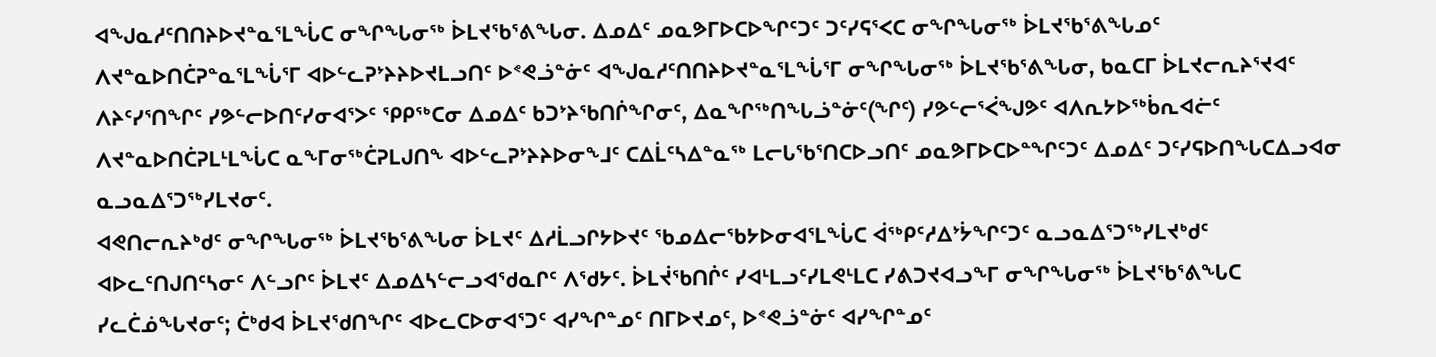ᐊᖑᓇᓱᑦᑎᑎᔨᐅᔪᓐᓇᕐᒪᖔᑕ ᓂᖏᖓᓂᖅ ᐆᒪᔪᖃᕐᕕᖓᓂ. ᐃᓄᐃᑦ ᓄᓇᕗᒥᐅᑕᐅᖏᑦᑐᑦ ᑐᑦᓯᕋᕐᐸᑕ ᓂᖏᖓᓂᖅ ᐆᒪᔪᖃᕐᕕᖓᓄᑦ ᐱᔪᓐᓇᐅᑎᑖᕈᓐᓇᕐᒪᖔᕐᒥ ᐊᐅᓪᓚᕈᔾᔨᔨᐅᔪᒪᓗᑎᑦ ᐅᕝᕙᓘᓐᓃᑦ ᐊᖑᓇᓱᑦᑎᑎᔨᐅᔪᓐᓇᕐᒪᖔᕐᒥ ᓂᖏᖓᓂᖅ ᐆᒪᔪᖃᕐᕕᖓᓂ, ᑲᓇᑕᒥ ᐆᒪᔪᓕᕆᔨᕐᔪᐊᑦ ᐱᔨᑦᓯᕐᑎᖏᑦ ᓯᕗᓪᓕᐅᑎᑦᓯᓂᐊᕐᐳᑦ ᕿᑭᖅᑕᓂ ᐃᓄᐃᑦ ᑲᑐᔾᔨᖃᑎᒌᖏᓂᑦ, ᐃᓇᖏᖅᑎᖓᓘᓐᓃᑦ(ᖏᑦ) ᓯᕗᓪᓕᕐᐹᖑᕗᑦ ᐊᐱᕆᔭᐅᖅᑳᕆᐊᓖᑦ ᐱᔪᓐᓇᐅᑎᑖᕈᒪᒻᒪᖔᑕ ᓇᖕᒥᓂᖅᑖᕈᒪᒍᑎᖕ ᐊᐅᓪᓚᕈᔾᔨᔨᐅᓂᖕᒧᑦ ᑕᐃᒫᑦᓴᐃᓐᓇᖅ ᒪᓕᒐᖃᕐᑎᑕᐅᓗᑎᑦ ᓄᓇᕗᒥᐅᑕᐅᓐᖏᑦᑐᑦ ᐃᓄᐃᑦ ᑐᑦᓯᕋᐅᑎᖓᑕᐃᓗᐊᓂ ᓇᓗᓇᐃᕐᑐᖅᓯᒪᔪᓂᑦ.
ᐊᕙᑎᓕᕆᔨᒃᑯᑦ ᓂᖏᖓᓂᖅ ᐆᒪᔪᖃᕐᕕᖓᓂ ᐆᒪᔪᑦ ᐃᓱᒫᓗᒋᔭᐅᔪᑦ ᖃᓄᐃᓕᖃᔭᐅᓂᐊᕐᒪᖔᑕ ᐋᖅᑭᑦᓱᐃᔾᔮᖏᑦᑐᑦ ᓇᓗᓇᐃᕐᑐᖅᓯᒪᔪᒃᑯᑦ ᐊᐅᓚᑦᑎᒍᑎᑦᓴᓂᑦ ᐱᓪᓗᒋᑦ ᐆᒪᔪᑦ ᐃᓄᐃᓴᓪᓕᓗᐊᖁᓇᒋᑦ ᐱᖁᔭᑦ. ᐆᒪᔫᖃᑎᒌᑦ ᓯᐊᒻᒪᓗᑦᓯᒪᕙᒻᒪᑕ ᓯᕕᑐᔪᐊᓗᖕᒥ ᓂᖏᖓᓂᖅ ᐆᒪᔪᖃᕐᕕᖓᑕ ᓯᓚᑖᓅᖓᔪᓂᑦ; ᑖᒃᑯᐊ ᐆᒪᔪᖁᑎᖏᑦ ᐊᐅᓚᑕᐅᓂᐊᕐᑐᑦ ᐊᓯᖏᓐᓄᑦ ᑎᒥᐅᔪᓄᑦ, ᐅᕝᕙᓘᓐᓃᑦ ᐊᓯᖏᓐᓄᑦ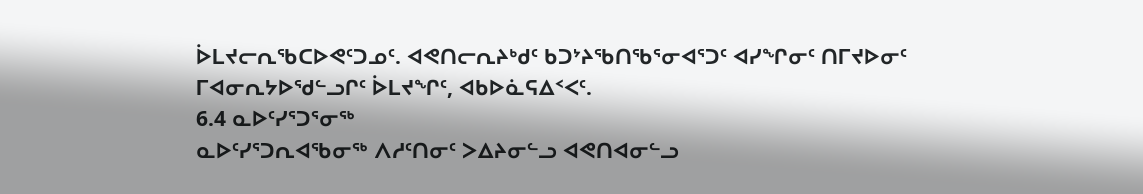ᐆᒪᔪᓕᕆᖃᑕᐅᕙᑦᑐᓄᑦ. ᐊᕙᑎᓕᕆᔨᒃᑯᑦ ᑲᑐᔾᔨᖃᑎᖃᕐᓂᐊᕐᑐᑦ ᐊᓯᖏᓂᑦ ᑎᒥᔪᐅᓂᑦ ᒥᐊᓂᕆᔭᐅᖁᓪᓗᒋᑦ ᐆᒪᔪᖏᑦ, ᐊᑲᐅᓈᕋᐃᑉᐸᑦ.
6.4 ᓇᐅᑦᓯᕐᑐᕐᓂᖅ
ᓇᐅᑦᓯᕐᑐᕆᐊᖃᓂᖅ ᐱᓱᑦᑎᓂᑦ ᐳᐃᔨᓂᓪᓗ ᐊᕙᑎᐊᓂᓪᓗ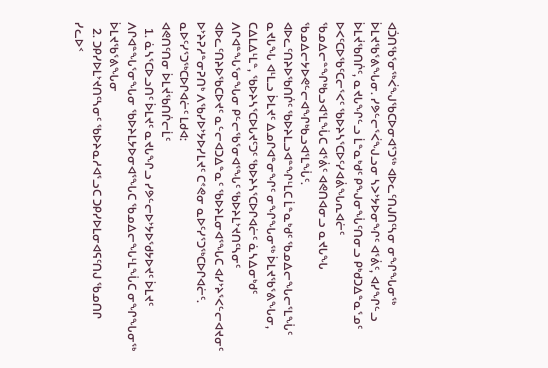ᐊᑑᑎᖃᕐᓂᖅᐹᖑᖃᑕᐅᓂᐊᕐᑐᖅ ᐊᐅᓚᑦᑎᒍᑎᑦᓴᓂ ᓂᖏᖓᓂᖅ ᐆᒪᔪᖃᕐᕕᖓᓂ. ᓯᕗᓪᓕᕐᐹᖑᓗᓂ ᓴᐳᔾᔭᐅᓂᖏᑦ ᐊᕐᕖᑦ, ᐊᓯᖏᓪᓗ ᐆᒪᔫᖃᑎᒌᑦ, ᓇᔪᒐᖏᓪᓗ ᒫᓐᓇᒃᑯᑦ ᑭᖑᓂᖔᑦᑎᓂᓗ ᑭᒃᑯᑐᐃᓐᓇᕐᓄᑦ ᐅᐸᑦᑕᐅᖃᑦᑕᓕᕐᐸᑦ ᖃᐅᔨᓴᕐᑕᐅᑦᓯᐊᕖᖓᕆᐊᓖᑦ ᖃᓄᐃᓕᓐᖏᒃᑲᓗᐊᕐᒪᖔᑕ ᐊᕐᕖᑦ ᐊᕙᑎᐊᓂᓗ ᓇᔪᒐᖓ ᖃᓄᐃᓕᔭᐅᕙᓪᓕᐊᖏᒃᑲᓗᐊᕐᒪᖔᑦ.
ᐊᐅᓚᑦᑎᔨᐅᖃᑎᒌᑦ ᖃᐅᔨᒪᓗᐊᓐᖏᒻᒪᑕ ᒫᓐᓇᒃᑯᑦ ᖃᓄᐃᓕᖓᓕᕐᒪᖔᑦ ᓇᔪᒐᖓ ᐊᒻᒪᓗ ᐆᒪᔪᑦ ᐃᓄᒋᐊᓐᓂᖏᑦ ᓂᖏᖓᓂᖅ ᐆᒪᔪᖃᕐᕕᖓᓂ, ᑕᐃᒪᐃᒻᒪᓐ, ᖃᐅᔨᓴᕐᑕᐅᒐᔪᑦᑐᑦ ᖃᐅᔨᓴᕐᑕᐅᒋᐊᓖᑦ ᓈᓴᐃᓂᒃᑯᑦ ᐱᒋᐊᓐᖓᕐᓂᖓᓂ ᑭᓪᓕᖃᕐᓂᐊᕐᖓᑦ ᖃᐅᔨᒪᔾᔪᑎᑦᓴᓂᑦ ᐊᐅᓚᑦᑎᔨᐅᖃᑕᐅᔪᑦ ᓇᓪᓕᐊᑐᐃᓐᓇᑦ ᖃᐅᔨᒪᓂᐊᕐᖓᑕ ᐊᓯᔾᔨᕐᐸᓪᓕᐊᔪᓂᑦ ᐅᔾᔨᕈᓱᓐᓂᕈᑎᒃ ᐱᖃᓯᐅᔾᔭᐅᓯᒪᔪᑦ ᑕᕝᕙᓂ ᓇᐅᑦᓯᕐᑐᖅᑕᐅᒋᐊᓖᑦ.
ᓇᐅᑦᓯᕐᑐᖅᑕᐅᒋᐊᓖᑦ ᒪᑯᐊ:
ᐊᕙᑎᑦᑎᓂ ᐆᒪᔫᖃᑎᒌᓕᒫᑦ
  1. ᓈᓴᕐᑕᐅᓗᑎᑦ ᐆᒪᔪᑦ ᓇᔪᒐᖏᓗ ᓯᕗᓪᓕᐅᔾᔭᐅᖁᔭᐅᔪᑦ ᐆᒪᔪᑦ ᐱᒋᐊᓐᖓᕐᓂᖓᓂ ᖃᐅᔨᒪᔭᐅᓂᐊᕐᖓᑕ ᖃᓄᐃᓕᖓᒻᒪᖔᑕ ᓂᖏᖓᓂᖅ ᐆᒪᔪᖃᕐᕕᖓᓂ
  2. ᑐᑭᓯᐅᒪᔾᔪᑎᑦᓴᓂᑦ ᖃᐅᔨᓇᓱᐊᕐᓗᑕ ᑐᑭᓯᐅᒪᓂᐊᕋᑦᑎᒍ ᖃᓄᑎᒋ ᓯᓚᐅᑉ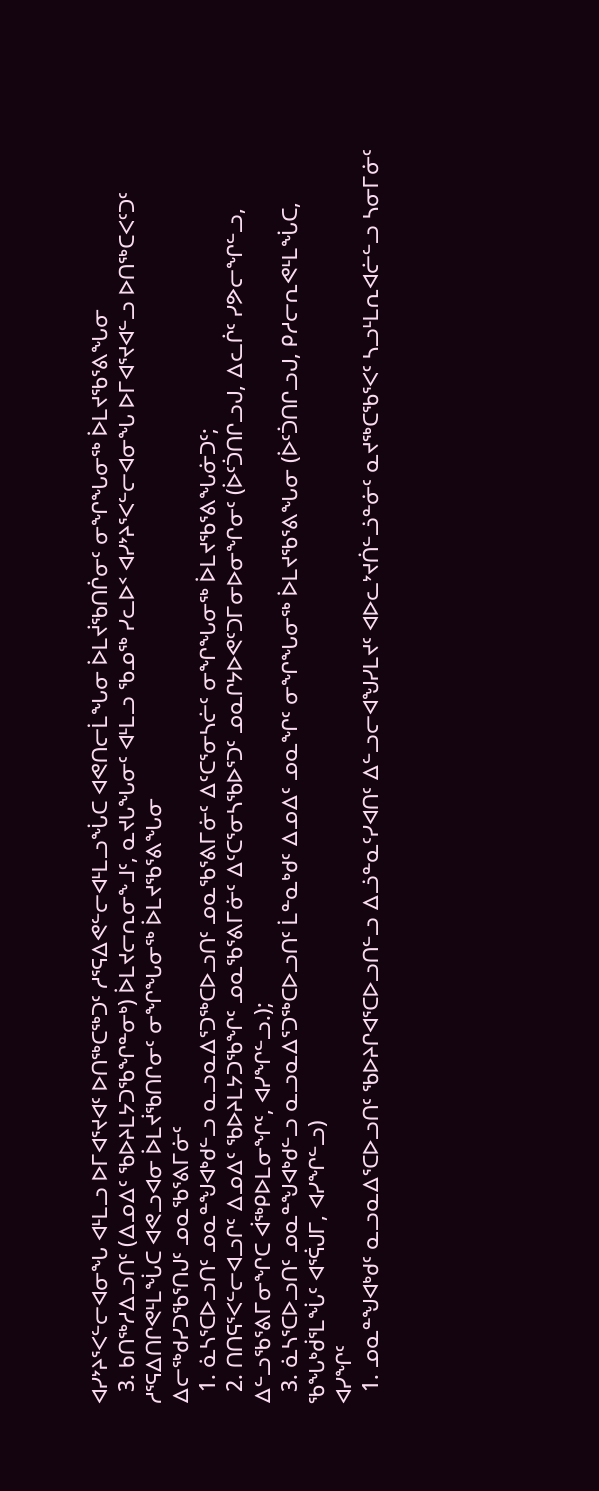ᐊᓯᔾᔨᕐᐸᓪᓕᐊᓂᖓ ᐊᒻᒪᓗ ᐅᒥᐊᕐᔪᐊᑦ ᐅᑎᖅᑕᖅᑐᑦ ᓱᕐᕋᐃᕙᓪᓕᐊᒻᒪᓗᖔᑕ ᐊᕙᑎᓕᒫᖓᓂ ᐆᒪᔫᖃᑎᒌᓂᑦ ᓂᖏᖓᓂᖅ ᐆᒪᔪᖃᕐᕕᖓᓂ
  3. ᑲᑎᖅᓱᐃᓗᑎᑦ (ᐃᓄᐃᑦ ᖃᐅᔨᒪᔭᑐᖃᖏᓐᓂᒃ) ᐆᒪᔪᓕᕆᓂᖕᒧᑦ, ᓇᔪᒐᖓᓂᑦ ᐊᒻᒪᓗ ᖃᓄᖅ ᓯᓚᐅᑉ ᐊᓯᔾᔨᕐᐸᓪᓕᐊᓂᖓ ᐅᒥᐊᕐᔪᐊᓪᓗ ᐅᑎᖅᑕᐸᑦᑐᑦ ᓱᕐᕋᐃᑎᒋᕙᒻᒪᖔᑕ ᐊᕙᓗᐊᓂ ᐆᒪᔫᖃᑎᒋᓂᑦ ᓂᖏᖓᓂᖅ ᐆᒪᔪᖃᕐᕕᖓᓂ
ᐃᓕᖅᑯᓯᑐᖃᕐᑎᒍᑦ ᓄᓇᖃᕐᕕᒥᓃᑦ
  1. ᓈᓴᕐᑕᐅᓗᑎᑦ ᓄᓇᓐᖑᐊᒃᑯᓪᓗ ᓇᓗᓇᐃᕐᑐᖅᑕᐅᓗᑎᑦ ᓄᓇᖃᕐᕕᒥᓃᑦ ᐃᑦᑕᕐᓂᓴᓖᑦ ᓂᖏᖓᓂᖅ ᐆᒪᔪᖃᕐᕕᖓᓃᑐᑦ;
  2. ᑎᑎᕋᕐᐸᓪᓕᐊᓗᒋᑦ ᐃᓄᐃᑦ ᖃᐅᔨᒪᔭᑐᖃᖏᑦ ᓄᓇᖃᕐᕕᒥᓃᑦ ᐃᑦᑕᕐᓂᓴᖃᐅᕐᑐᑦ ᓄᓇᒋᔭᐅᕙᑦᑐᒥᓂᐅᓂᖏᓂᑦ (ᐆᑦᑑᑎᒋᓗᒍ, ᐃᓚᒌᑦ ᓯᕗᓕᖏᓪᓗ, ᐃᓪᓗᖃᕐᕕᒥᓂᖏᑕ ᐋᖅᑭᐅᒪᓂᖏᑦ, ᐊᓯᖏᓪᓗ.);
  3. ᓈᓴᕐᑕᐅᓗᑎᑦ ᓄᓇᓐᖑᐊᒃᑯᓪᓗ ᓇᓗᓇᐃᕐᑐᖅᑕᐅᓗᑎᑦ ᒫᓐᓇᒃᑯᑦ ᐃᓄᐃᑦ ᓄᓇᖏᑦ ᓂᖏᖓᓂᖅ ᐆᒪᔪᖃᕐᕕᖓᓂ (ᐆᑦᑑᑎᒋᓗᒍ, ᑭᓱᓕᕆᕙᒻᒪᖔᑕ, ᖃᖓᒃᑰᕐᒪᖔᑦ ᐊᕐᕌᒍᒥ, ᐊᓯᖏᓪᓗ)
ᐊᓯᖏᑦ
  1. ᓄᓇᓐᖑᐊᒃᑯᑦ ᓇᓗᓇᐃᕐᑕᐅᓗᑎᑦ ᖃᐅᔨᒋᐊᕐᑕᐅᓗᑎᓪᓗ ᐃᓘᓐᓇᑦᓯᐊᑎᑦ ᐃᓪᓗᓕᐊᖑᓯᒪᔪᑦ ᐊᐅᓚᔾᔪᑏᓪᓘᓐᓃᑦ ᓇᔪᖅᑕᖃᕐᐸᑦ ᓴᓗᒻᒪᕆᐊᓖᓪᓗ ᓴᓂᒥᓃᑦ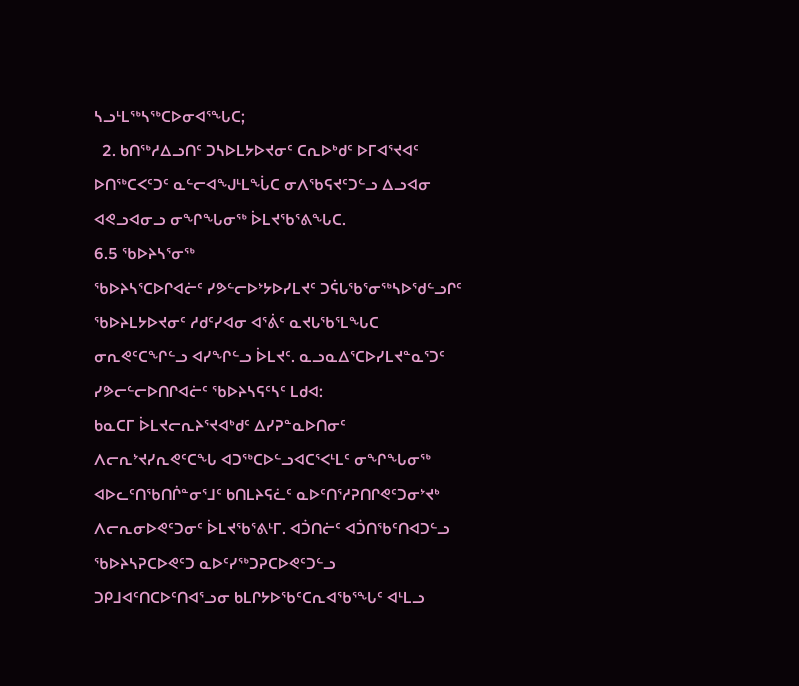ᓴᓗᒻᒪᖅᓴᖅᑕᐅᓂᐊᕐᖓᑕ;
  2. ᑲᑎᖅᓱᐃᓗᑎᑦ ᑐᓴᐅᒪᔭᐅᔪᓂᑦ ᑕᕆᐅᒃᑯᑦ ᐅᒥᐊᕐᔪᐊᑦ ᐅᑎᖅᑕᐸᑦᑐᑦ ᓇᓪᓕᐊᖑᒻᒪᖔᑕ ᓂᐱᖃᕋᔪᑦᑐᓪᓗ ᐃᓗᐊᓂ ᐊᕙᓗᐊᓂᓗ ᓂᖏᖓᓂᖅ ᐆᒪᔪᖃᕐᕕᖓᑕ.
6.5 ᖃᐅᔨᓴᕐᓂᖅ
ᖃᐅᔨᓴᕐᑕᐅᒋᐊᓖᑦ ᓯᕗᓪᓕᐅᔾᔭᐅᓯᒪᔪᑦ ᑐᕌᒐᖃᕐᓂᖅᓴᐅᖁᓪᓗᒋᑦ ᖃᐅᔨᒪᔭᐅᔪᓂᑦ ᓱᑯᑦᓯᐊᓂ ᐊᕐᕖᑦ ᓇᔪᒐᖃᕐᒪᖓᑕ ᓂᕆᕙᑦᑕᖏᓪᓗ ᐊᓯᖏᓪᓗ ᐆᒪᔪᑦ. ᓇᓗᓇᐃᕐᑕᐅᓯᒪᔪᓐᓇᕐᑐᑦ ᓯᕗᓕᓪᓕᐅᑎᒋᐊᓖᑦ ᖃᐅᔨᓴᕋᑦᓴᑦ ᒪᑯᐊ:
ᑲᓇᑕᒥ ᐆᒪᔪᓕᕆᔨᕐᔪᐊᒃᑯᑦ ᐃᓯᕈᓐᓇᐅᑎᓂᑦ ᐱᓕᕆᔾᔪᓯᕆᕙᑦᑕᖓ ᐊᑐᖅᑕᐅᓪᓗᐊᑕᕐᐸᒻᒪᑦ ᓂᖏᖓᓂᖅ ᐊᐅᓚᑦᑎᖃᑎᒌᓐᓂᕐᒧᑦ ᑲᑎᒪᔨᕋᓛᑦ ᓇᐅᑦᑎᕐᓱᕈᑎᒋᕙᑦᑐᓂᔾᔪᒃ ᐱᓕᕆᓂᐅᕙᑦᑐᓂᑦ ᐆᒪᔪᖃᕐᕕᒻᒥ. ᐊᑑᑎᓖᑦ ᐊᑑᑎᖃᑦᑎᐊᑐᓪᓗ ᖃᐅᔨᓴᕈᑕᐅᕙᑦᑐ ᓇᐅᑦᓯᖅᑐᕈᑕᐅᕙᑦᑐᓪᓗ ᑐᑭᒧᐊᑦᑎᑕᐅᑦᑎᐊᕐᓗᓂ ᑲᒪᒋᔭᐅᖃᑦᑕᕆᐊᖃᕐᖓᑦ ᐊᒻᒪᓗ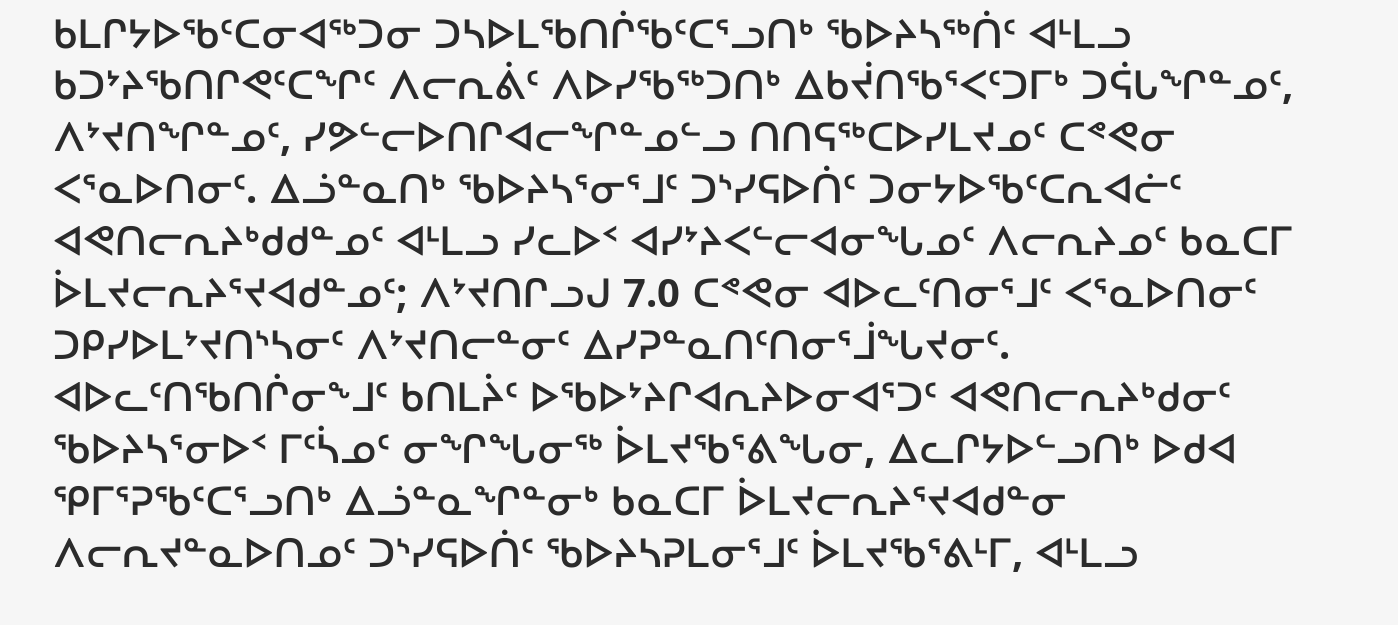ᑲᒪᒋᔭᐅᖃᑦᑕᓂᐊᖅᑐᓂ ᑐᓴᐅᒪᖃᑎᒌᖃᑦᑕᕐᓗᑎᒃ ᖃᐅᔨᓴᖅᑏᑦ ᐊᒻᒪᓗ ᑲᑐᔾᔨᖃᑎᒋᕙᑦᑕᖏᑦ ᐱᓕᕆᕖᑦ ᐱᐅᓯᖃᖅᑐᑎᒃ ᐃᑲᔫᑎᖃᕐᐸᑦᑐᒥᒃ ᑐᕌᒐᖏᓐᓄᑦ, ᐱᔾᔪᑎᖏᓐᓄᑦ, ᓯᕗᓪᓕᐅᑎᒋᐊᓕᖏᓐᓄᓪᓗ ᑎᑎᕋᖅᑕᐅᓯᒪᔪᓄᑦ ᑕᕝᕙᓂ ᐸᕐᓇᐅᑎᓂᑦ. ᐃᓘᓐᓇᑎᒃ ᖃᐅᔨᓴᕐᓂᕐᒧᑦ ᑐᔅᓯᕋᐅᑏᑦ ᑐᓂᔭᐅᖃᑦᑕᕆᐊᓖᑦ ᐊᕙᑎᓕᕆᔨᒃᑯᑯᓐᓄᑦ ᐊᒻᒪᓗ ᓯᓚᐅᑉ ᐊᓯᔾᔨᐸᓪᓕᐊᓂᖓᓄᑦ ᐱᓕᕆᔨᓄᑦ ᑲᓇᑕᒥ ᐆᒪᔪᓕᕆᔨᕐᔪᐊᑯᓐᓄᑦ; ᐱᔾᔪᑎᒋᓗᒍ 7.0 ᑕᕝᕙᓂ ᐊᐅᓚᑦᑎᓂᕐᒧᑦ ᐸᕐᓇᐅᑎᓂᑦ ᑐᑭᓯᐅᒪᔾᔪᑎᔅᓴᓂᑦ ᐱᔾᔪᑎᓕᓐᓂᑦ ᐃᓯᕈᓐᓇᑎᑦᑎᓂᕐᒨᖓᔪᓂᑦ.
ᐊᐅᓚᑦᑎᖃᑎᒌᓂᖕᒧᑦ ᑲᑎᒪᔩᑦ ᐅᖃᐅᔾᔨᒋᐊᕆᔨᐅᓂᐊᕐᑐᑦ ᐊᕙᑎᓕᕆᔨᒃᑯᓂᑦ ᖃᐅᔨᓴᕐᓂᐅᑉ ᒥᑦᓵᓄᑦ ᓂᖏᖓᓂᖅ ᐆᒪᔪᖃᕐᕕᖓᓂ, ᐃᓚᒋᔭᐅᓪᓗᑎᒃ ᐅᑯᐊ ᕿᒥᕐᕈᖃᑦᑕᕐᓗᑎᒃ ᐃᓘᓐᓇᖏᓐᓂᒃ ᑲᓇᑕᒥ ᐆᒪᔪᓕᕆᔨᕐᔪᐊᑯᓐᓂ ᐱᓕᕆᔪᓐᓇᐅᑎᓄᑦ ᑐᔅᓯᕋᐅᑏᑦ ᖃᐅᔨᓴᕈᒪᓂᕐᒧᑦ ᐆᒪᔪᖃᕐᕕᒻᒥ, ᐊᒻᒪᓗ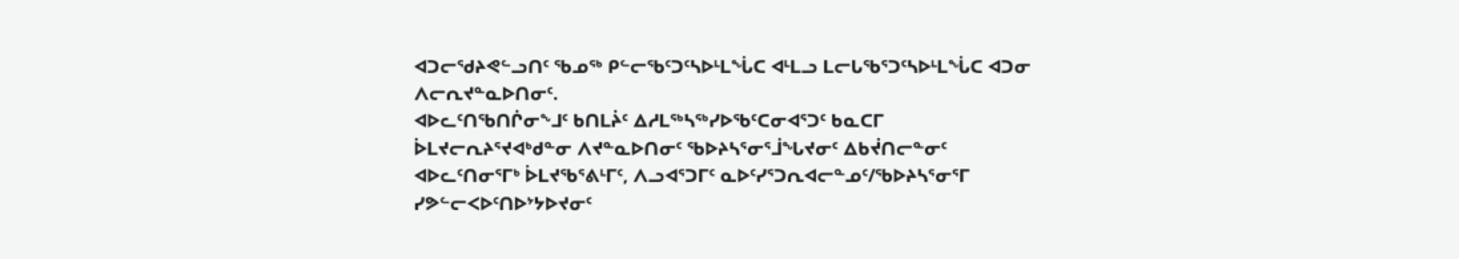ᐊᑐᓕᖁᔨᕙᓪᓗᑎᑦ ᖃᓄᖅ ᑭᓪᓕᖃᑦᑐᑦᓴᐅᒻᒪᖔᑕ ᐊᒻᒪᓗ ᒪᓕᒐᖃᕐᑐᑦᓴᐅᒻᒪᖔᑕ ᐊᑐᓂ ᐱᓕᕆᔪᓐᓇᐅᑎᓂᑦ.
ᐊᐅᓚᑦᑎᖃᑎᒌᓂᖕᒧᑦ ᑲᑎᒪᔩᑦ ᐃᓱᒪᖅᓴᖅᓯᐅᖃᑦᑕᓂᐊᕐᑐᑦ ᑲᓇᑕᒥ ᐆᒪᔪᓕᕆᔨᕐᔪᐊᒃᑯᓐᓂ ᐱᔪᓐᓇᐅᑎᓂᑦ ᖃᐅᔨᓴᕐᓂᕐᒨᖓᔪᓂᑦ ᐃᑲᔫᑎᓕᓐᓂᑦ ᐊᐅᓚᑦᑎᓂᕐᒥᒃ ᐆᒪᔪᖃᕐᕕᒻᒥᑦ, ᐱᓗᐊᕐᑐᒥᑦ ᓇᐅᑦᓯᕐᑐᕆᐊᓕᓐᓄᑦ/ᖃᐅᔨᓴᕐᓂᕐᒥ ᓯᕗᓪᓕᐸᐅᑦᑎᐅᔾᔭᐅᔪᓂᑦ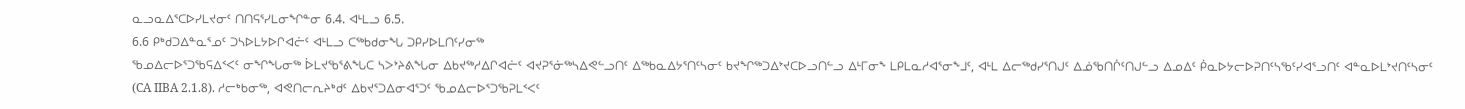ᓇᓗᓇᐃᕐᑕᐅᓯᒪᔪᓂᑦ ᑎᑎᕋᕐᓯᒪᓂᖏᓐᓂ 6.4. ᐊᒻᒪᓗ 6.5.
6.6 ᑭᒃᑯᑐᐃᓐᓇᕐᓄᑦ ᑐᓴᐅᒪᔭᐅᒋᐊᓖᑦ ᐊᒻᒪᓗ ᑕᖅᑲᑯᓂᖓ ᑐᑭᓯᐅᒪᑎᑦᓯᓂᖅ
ᖃᓄᐃᓕᐅᕐᑐᖃᕋᐃᑉᐸᑦ ᓂᖏᖓᓂᖅ ᐆᒪᔪᖃᕐᕕᖓᑕ ᓴᐳᔾᔨᕕᖓᓂ ᐃᑲᔪᖅᓱᐃᒋᐊᓖᑦ ᐊᔪᕈᕐᓃᖅᓴᐃᕙᓪᓗᑎᑦ ᐃᖅᑲᓇᐃᔭᕐᑎᑦᓴᓂᑦ ᑲᔪᖏᖅᑐᐃᔾᔪᑕᐅᓗᑎᓪᓗ ᐃᒻᒥᓂᖕ ᒪᑭᒪᓇᓱᐊᕐᓂᖕᒧᑦ, ᐊᒻᒪ ᐃᓕᖅᑯᓯᕐᑎᒍᑦ ᐃᓅᖃᑎᒌᑦᑎᒍᓪᓗ ᐃᓄᐃᑦ ᑮᓇᐅᔭᓕᐅᕈᑎᑦᓴᖃᑦᓯᐊᕐᓗᑎᑦ ᐊᓐᓇᐅᒪᔾᔪᑎᑦᓴᓂᑦ (CA IIBA 2.1.8). ᓱᓕᒃᑲᓂᖅ, ᐊᕙᑎᓕᕆᔨᒃᑯᑦ ᐃᑲᔪᕐᑐᐃᓂᐊᕐᑐᑦ ᖃᓄᐃᓕᐅᕐᑐᖃᕈᒪᑉᐸᑦ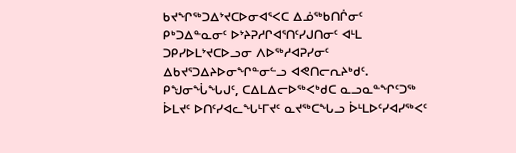ᑲᔪᖏᖅᑐᐃᔾᔪᑕᐅᓂᐊᕐᐸᑕ ᐃᓅᖅᑲᑎᒌᓂᑦ ᑭᒃᑐᐃᓐᓇᓂᑦ ᐅᔾᔨᕈᓱᒋᐊᕐᑎᑦᓯᒍᑎᓂᑦ ᐊᒻᒪ ᑐᑭᓯᐅᒪᔾᔪᑕᐅᓗᓂ ᐱᐅᖅᓱᐊᕈᓯᓂᑦ ᐃᑲᔪᕐᑐᐃᔨᐅᓂᖏᓐᓂᓪᓗ ᐊᕙᑎᓕᕆᔨᒃᑯᑦ. ᑭᖑᓂᖔᖓᒍᑦ, ᑕᐃᒪᐃᓕᐅᖅᐸᒃᑯᑕ ᓇᓗᓇᓐᖏᑦᑐᖅ ᐆᒪᔪᑦ ᐅᑎᑦᓯᐊᓚᖓᒻᒥᔪᑦ ᓇᔪᖅᑕᖓᓗ ᐆᒻᒪᐅᑦᓯᐊᓯᖅᐸᑦ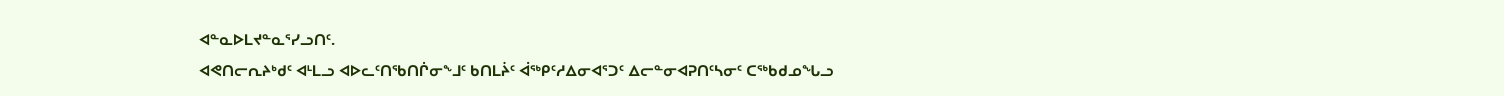ᐊᓐᓇᐅᒪᔪᓐᓇᕐᓯᓗᑎᑦ.
ᐊᕙᑎᓕᕆᔨᒃᑯᑦ ᐊᒻᒪᓗ ᐊᐅᓚᑦᑎᖃᑎᒌᓂᖕᒧᑦ ᑲᑎᒪᔩᑦ ᐋᖅᑭᑦᓱᐃᓂᐊᕐᑐᑦ ᐃᓕᓐᓂᐊᕈᑎᑦᓴᓂᑦ ᑕᖅᑲᑯᓄᖓᓗ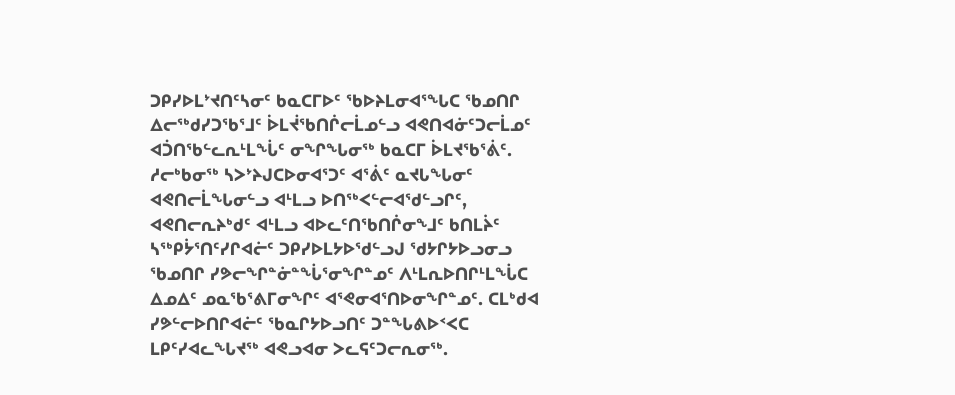ᑐᑭᓯᐅᒪᔾᔪᑎᑦᓴᓂᑦ ᑲᓇᑕᒥᐅᑦ ᖃᐅᔨᒪᓂᐊᕐᖓᑕ ᖃᓄᑎᒋ ᐃᓕᖅᑯᓯᑐᖃᕐᒧᑦ ᐆᒪᔫᖃᑎᒌᓕᒫᓄᓪᓗ ᐊᕙᑎᐊᓃᑦᑐᓕᒫᓄᑦ ᐊᑑᑎᖃᓪᓚᕆᒻᒪᖔᑦ ᓂᖏᖓᓂᖅ ᑲᓇᑕᒥ ᐆᒪᔪᖃᕐᕖᑦ. ᓱᓕᒃᑲᓂᖅ ᓴᐳᔾᔨᒍᑕᐅᓂᐊᕐᑐᑦ ᐊᕐᕖᑦ ᓇᔪᒐᖓᓂᑦ ᐊᕙᑎᓕᒫᖓᓂᓪᓗ ᐊᒻᒪᓗ ᐅᑎᖅᐸᓪᓕᐊᖁᓪᓗᒋᑦ, ᐊᕙᑎᓕᕆᔨᒃᑯᑦ ᐊᒻᒪᓗ ᐊᐅᓚᑦᑎᖃᑎᒌᓂᖕᒧᑦ ᑲᑎᒪᔩᑦ ᓴᖅᑭᔮᕐᑎᑦᓯᒋᐊᓖᑦ ᑐᑭᓯᐅᒪᔭᐅᖁᓪᓗᒍ ᖁᔭᒋᔭᐅᓗᓂᓗ ᖃᓄᑎᒋ ᓯᕗᓕᖏᓐᓃᓐᖔᕐᓂᖏᓐᓄᑦ ᐱᒻᒪᕆᐅᑎᒋᒻᒪᖔᑕ ᐃᓄᐃᑦ ᓄᓇᖃᕐᕕᒥᓂᖏᑦ ᐊᕐᕙᓂᐊᕐᑎᐅᓂᖏᓐᓄᑦ. ᑕᒪᒃᑯᐊ ᓯᕗᓪᓕᐅᑎᒋᐊᓖᑦ ᖃᓇᒋᔭᐅᓗᑎᑦ ᑐᓐᖓᕕᐅᑉᐸᑕ ᒪᑭᑦᓯᐊᓚᖓᔪᖅ ᐊᕙᓗᐊᓂ ᐳᓚᕋᑦᑐᓕᕆᓂᖅ.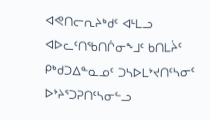ᐊᕙᑎᓕᕆᔨᒃᑯᑦ ᐊᒻᒪᓗ ᐊᐅᓚᑦᑎᖃᑎᒌᓂᖕᒧᑦ ᑲᑎᒪᔩᑦ ᑭᒃᑯᑐᐃᓐᓇᓄᑦ ᑐᓴᐅᒪᔾᔪᑎᑦᓴᓂᑦ ᐅᔾᔨᕐᑐᕈᑎᑦᓴᓂᓪᓗ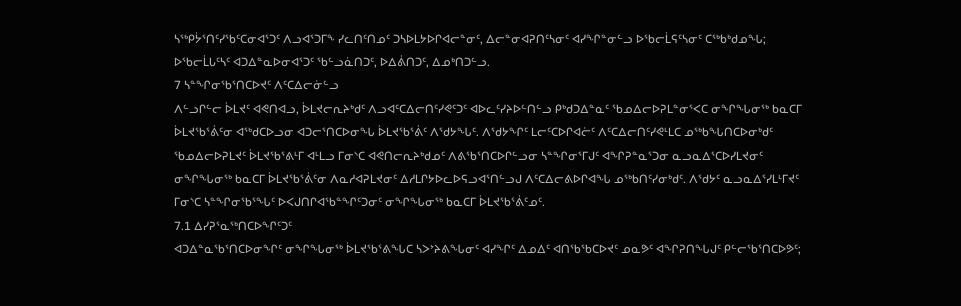ᓴᖅᑭᔮᕐᑎᑦᓯᖃᑦᑕᓂᐊᕐᑐᑦ ᐱᓗᐊᕐᑐᒥᖕ ᓯᓚᑎᑦᑎᓄᑦ ᑐᓴᐅᒪᔭᐅᒋᐊᓕᓐᓂᑦ, ᐃᓕᓐᓂᐊᕈᑎᑦᓴᓂᑦ ᐊᓯᖏᓐᓂᓪᓗ ᐅᖃᓕᒫᕋᑦᓴᓂᑦ ᑕᖅᑲᒃᑯᓄᖓ; ᐅᖃᓕᒫᒐᑦᓴᑦ ᐊᑐᐃᓐᓇᐅᓂᐊᕐᑐᑦ ᖃᓪᓗᓈᑎᑐᑦ, ᐅᐃᕖᑎᑐᑦ, ᐃᓄᒃᑎᑐᓪᓗ.
7 ᓴᓐᖏᓂᖃᕐᑎᑕᐅᔪᑦ ᐱᑦᑕᐃᓕᓃᓪᓗ
ᐱᓪᓗᒋᓪᓕ ᐆᒪᔪᑦ ᐊᕙᑎᐊᓗ, ᐆᒪᔪᓕᕆᔨᒃᑯᑦ ᐱᓗᐊᑦᑕᐃᓕᑎᑦᓯᕙᑦᑐᑦ ᐊᐅᓚᑦᓯᔨᐅᓪᑎᓪᓗ ᑭᒃᑯᑐᐃᓐᓇᑦ ᖃᓄᐃᓕᐅᕈᒪᓐᓂᕐᐸᑕ ᓂᖏᖓᓂᖅ ᑲᓇᑕᒥ ᐆᒪᔪᖃᕐᕖᑦᓂ ᐊᖅᑯᑕᐅᓗᓂ ᐊᑐᓕᕐᑎᑕᐅᓂᖓ ᐆᒪᔪᖃᕐᕖᑦ ᐱᖁᔭᖓᑦ. ᐱᖁᔭᖏᑦ ᒪᓕᑦᑕᐅᒋᐊᓖᑦ ᐱᑦᑕᐃᓕᑎᑦᓯᕙᒻᒪᑕ ᓄᖅᑲᖓᑎᑕᐅᓂᒃᑯᑦ ᖃᓄᐃᓕᐅᕈᒪᔪᑦ ᐆᒪᔪᖃᕐᕕᒻᒥ ᐊᒻᒪᓗ ᒥᓂᔅᑕ ᐊᕙᑎᓕᕆᔨᒃᑯᓄᑦ ᐱᕕᖃᕐᑎᑕᐅᒋᓪᓗᓂ ᓴᓐᖏᓂᕐᒥᒍᑦ ᐊᖏᕈᓐᓇᕐᑐᓂ ᓇᓗᓇᐃᕐᑕᐅᓯᒪᔪᓂᑦ ᓂᖏᖓᓂᖅ ᑲᓇᑕᒥ ᐆᒪᔪᖃᕐᕖᑦᓂ ᐱᓇᓱᐊᕈᒪᔪᓂᑦ ᐃᓱᒪᒋᔭᐅᓚᐅᕋᓗᐊᕐᑎᓪᓗᒍ ᐱᑦᑕᐃᓕᕕᐅᒋᐊᖓ ᓄᖅᑲᑎᑦᓯᓂᒃᑯᑦ. ᐱᖁᔭᑦ ᓇᓗᓇᐃᕐᓯᒪᒻᒥᔪᑦ ᒥᓂᔅᑕ ᓴᓐᖏᓂᖃᕐᖓᑦ ᐅᐸᒍᑎᒋᐊᖃᓐᖏᑦᑐᓂᑦ ᓂᖏᖓᓂᖅ ᑲᓇᑕᒥ ᐆᒪᔪᖃᕐᕖᑦᓄᑦ.
7.1 ᐃᓯᕈᕐᓇᖅᑎᑕᐅᖏᑦᑐᑦ
ᐊᑐᐃᓐᓇᖃᕐᑎᑕᐅᓂᖏᑦ ᓂᖏᖓᓂᖅ ᐆᒪᔪᖃᕐᕕᖓᑕ ᓴᐳᔾᔨᕕᖓᓂᑦ ᐊᓯᖏᑦ ᐃᓄᐃᑦ ᐊᑎᖃᖃᑕᐅᔪᑦ ᓄᓇᕗᑦ ᐊᖏᕈᑎᖓᒍᑦ ᑭᓪᓕᖃᕐᑎᑕᐅᕗᑦ;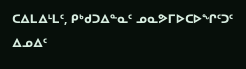ᑕᐃᒪᐃᒻᒪᑦ, ᑭᒃᑯᑐᐃᓐᓇᑦ ᓄᓇᕗᒥᐅᑕᐅᖏᑦᑐᑦ ᐃᓄᐃᑦ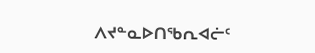ᐱᔪᓐᓇᐅᑎᖃᕆᐊᓖᑦ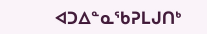ᐊᑐᐃᓐᓇᖃᕈᒪᒍᑎᒃ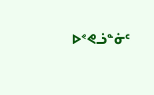ᐅᕝᕙᓘᓐᓃᑦ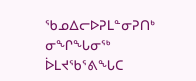ᖃᓄᐃᓕᐅᕈᒪᓐᓂᕈᑎᒃ ᓂᖏᖓᓂᖅ ᐆᒪᔪᖃᕐᕕᖓᑕ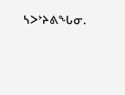ᓴᐳᔾᔨᕕᖓᓂ.